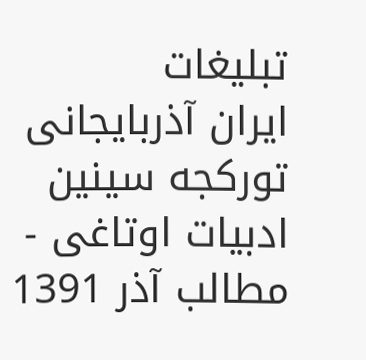تبلیغات
ایران آذربایجانی تورکجه سینین ادبیات اوتاغی - مطالب آذر 1391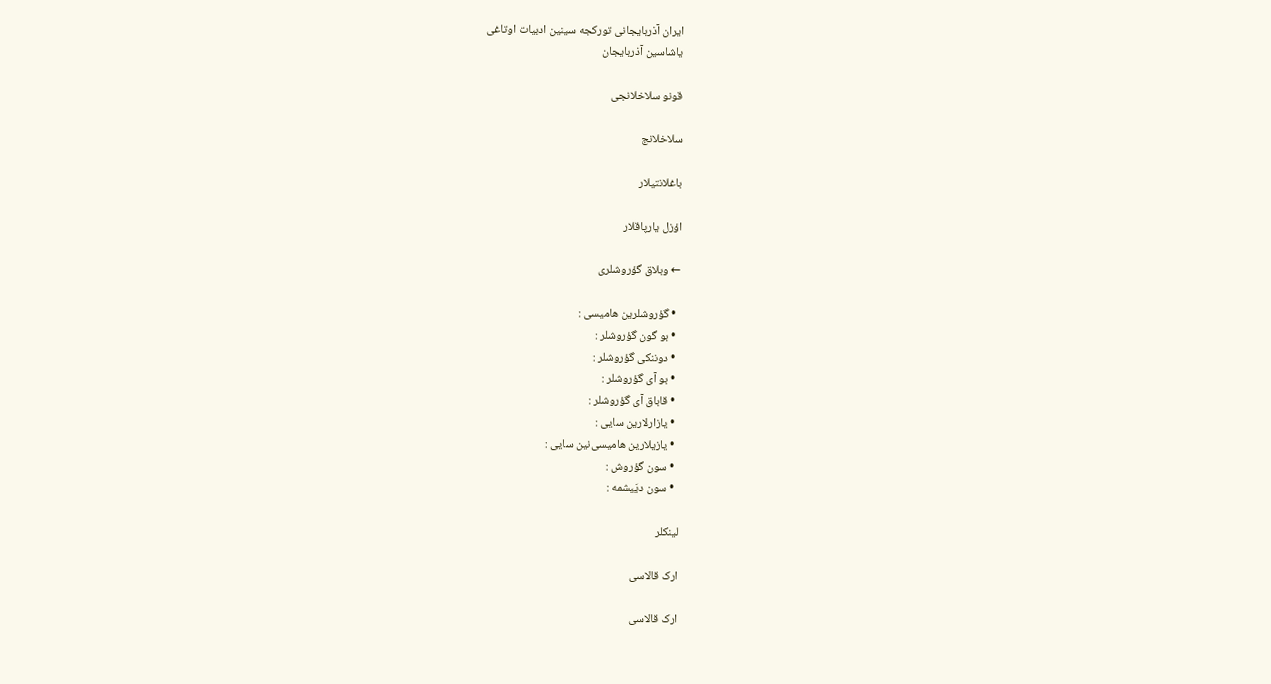ایران آذربایجانی تورکجه سینین ادبیات اوتاغی
یاشاسین آذربایجان

قونو سلاخلانجی

سلاخلانج

باغلانتیلار

اؤزل یارپاقلار‌

← وبلاق گؤروشلری

  • گؤروشلرین هامیسی :
  • بو گون گؤروشلر :
  • دوننکی گؤروشلر :
  • بو آی گؤروشلر :
  • قاباق آی گؤرو‌شلر :
  • یازارلارین سایی :
  • یازیلارین هامیسی‌نین سایی :
  • سون گؤروش :
  • سون دیَیشمه :

لینکلر‌

ارک قالاسی

ارک قالاسی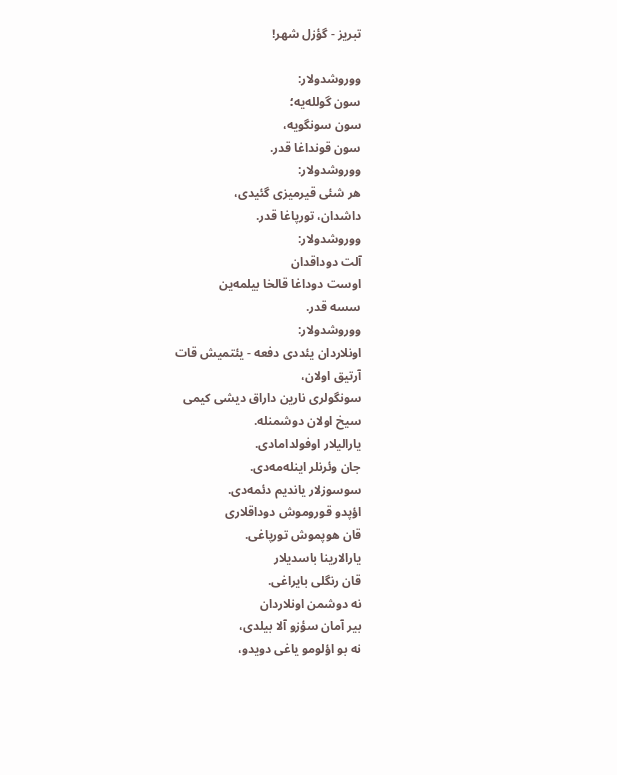تبریز - گؤزل شهر!

ووروشدولار:
سون گولله‌یه؛
سون سونگویه،
سون قونداغا قدر.
ووروشدولار:
هر شئی قیرمیزی گئیدی،
داشدان، تورپاغا قدر.
ووروشدولار:
آلت دوداقدان
اوست دوداغا قالخا بیلمه‌ین
سسه قدر.
ووروشدولار:
اونلاردان یئددی دفعه‌‌ - یئتمیش قات
آرتیق اولان،
سونگولری نارین داراق دیشی کیمی
سیخ اولان دوشمنله.
یارالیلار اوفولدامادی.
جان وئرنلر اینله‌مه‌دی.
سوسوزلار یاندیم دئمه‌دی.
اؤپدو قوروموش دوداقلاری
قان هوپموش تورپاغی.
یارالارینا باسدیلار
قان رنگلی بایراغی.
نه دوشمن اونلاردان
بیر آمان سؤزو آلا بیلدی،
نه بو اؤلومو یاغی دویدو،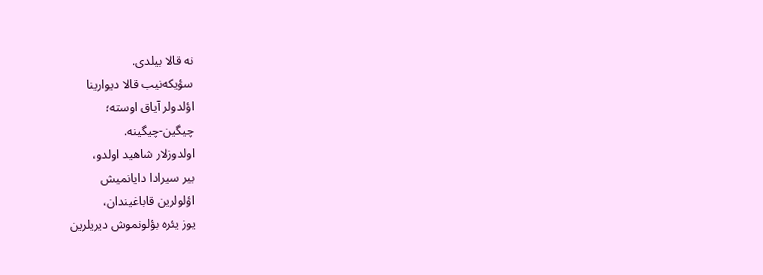نه قالا بیلدی.
سؤیکه‌نیب قالا دیوارینا
اؤلدولر آیاق اوسته؛
چیگین-چیگینه.
اولدوزلار شاهید اولدو،
بیر سیرادا دایانمیش
اؤلولرین قاباغیندان،
یوز یئره بؤلونموش دیریلرین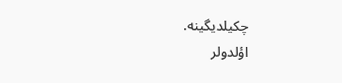چکیلدیگینه.
اؤلدولر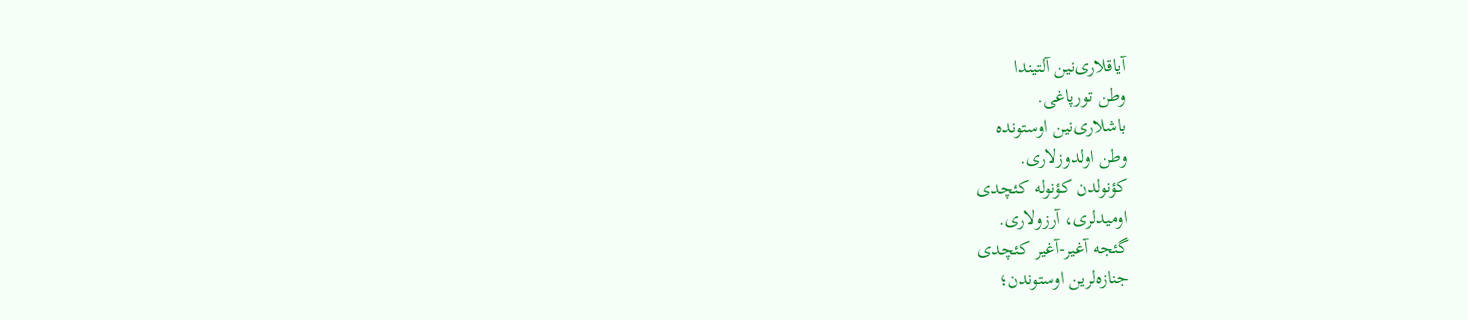آیاقلاری‌نین آلتیندا
وطن تورپاغی.
باشلاری‌نین اوستونده
وطن اولدوزلاری.
کؤنولدن کؤنوله کئچدی
اومیدلری، آرزولاری.
گئجه آغیر-آغیر کئچدی
جنازه‌لرین اوستوندن؛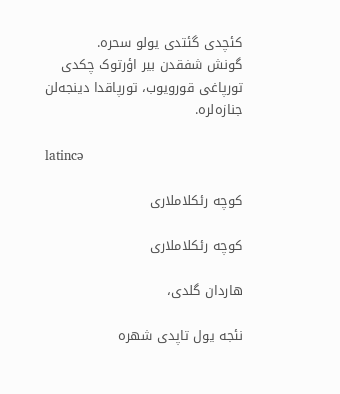کئچدی گئتدی یولو سحره.
گونش شفقدن بیر اؤرتوک چکدی
تورپاغی قورویوب، تورپاقدا دینجه‌لن
جنازه‌لره.

latincə

کوچه رئکلاملاری

کوچه رئکلاملاری

هاردان گلدی،

نئجه یول تاپدی شهره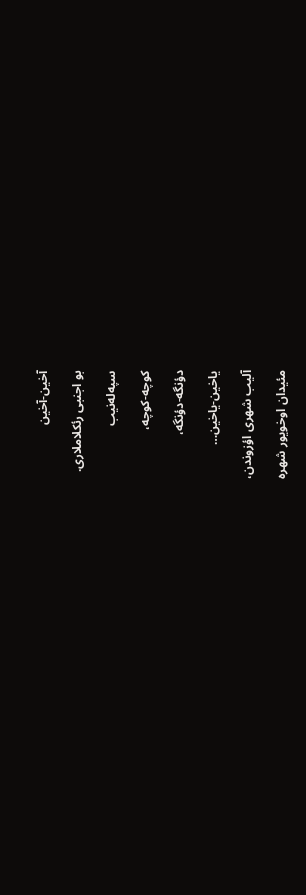آخین-آخین

بو اجنبی رئکلاملاری.

سپه‌له‌نیب

کوچه-کوچه،

دؤنگه-دؤنگه،

یاخین-یاخین…

آلیب شهری اؤزوندن،

مئیدان اوخویور شهره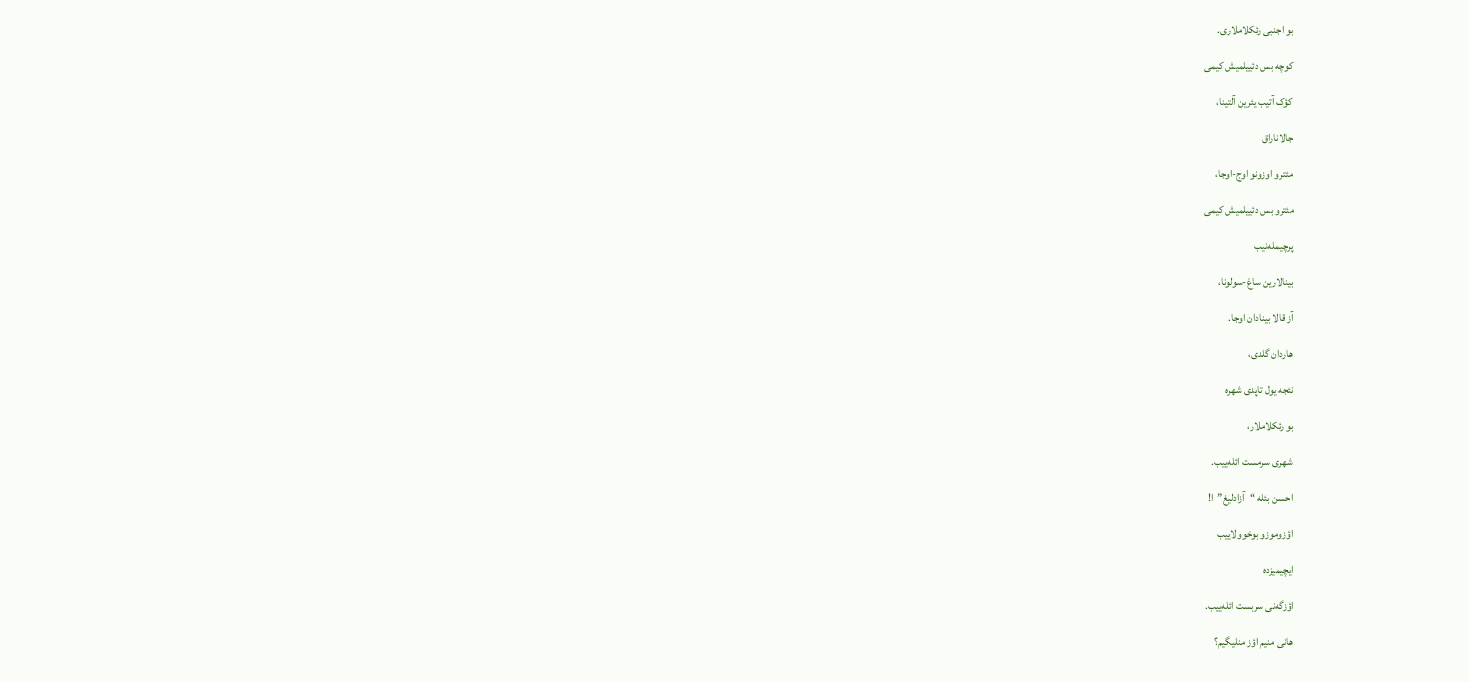بو اجنبی رئکلاملاری.

کوچه بس دئییلمیش کیمی

کؤک آتیب یئرین آلتینا،

جالاناراق

مئترو اوزونو اوج-اوجا،

مئترو بس دئییلمیش کیمی

پرچیمله‌نیب

بینالارین ساغ-سولونا،

آز قالا بینادان اوجا.

هاردان گلدی،

نئجه یول تاپدی شهره

بو رئکلاملار،

شهری سرمست ائله‌ییب.

احسن بئله “آزادلیغ”ا!

اؤزوموزو بوخوولاییب

ایچیمیزده

اؤزگه‌نی سربست ائله‌ییب.

هانی منیم اؤز منلیگیم؟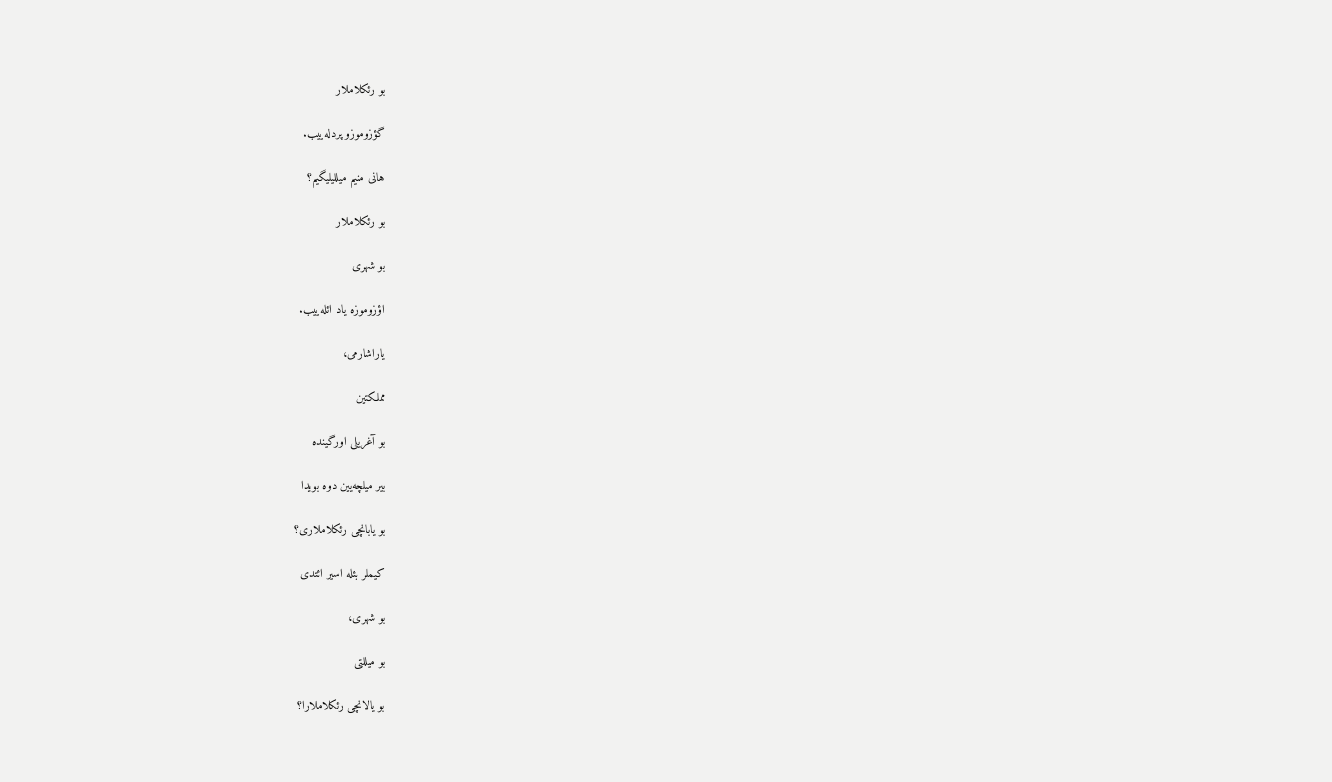بو رئکلاملار

گؤزوموزو پردله‌ییب.

هانی منیم میللیلیگیم؟

بو رئکلاملار

بو شهری

اؤزوموزه یاد ائله‌ییب.

یاراشارمی،

مملکتین

بو آغریلی اورگینده

بیر میلچه‌یین دوه بویدا

بو یابانچی رئکلاملاری؟

کیملر بئله اسیر ائتدی

بو شهری،

بو میللتی

بو یالانچی رئکلاملارا؟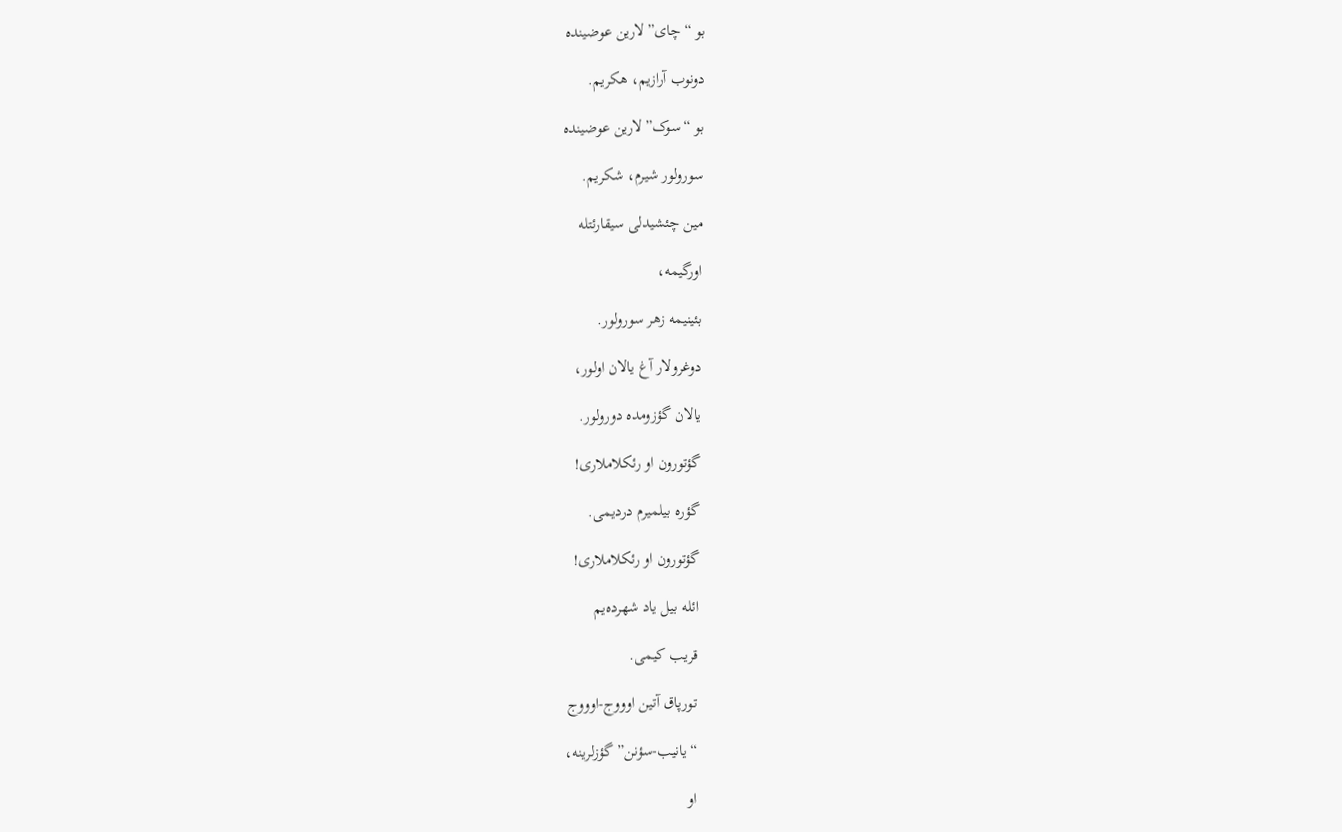بو “چای”لارین عوضینده

دونوب آرازیم، هکریم.

بو “سوک”لارین عوضینده

سورولور شیرم، شکریم.

مین چئشیدلی سیقارئتله

اورگیمه،

بئینیمه زهر سورولور.

دوغرولار آغ یالان اولور،

یالان گؤزومده دورولور.

گؤتورون او رئکلاملاری!

گؤره بیلمیرم دردیمی.

گؤتورون او رئکلاملاری!

ائله بیل یاد شهرده‌یم

قریب کیمی.

تورپاق آتین اوووج-اوووج

“یانیب-سؤنن” گؤزلرینه،

او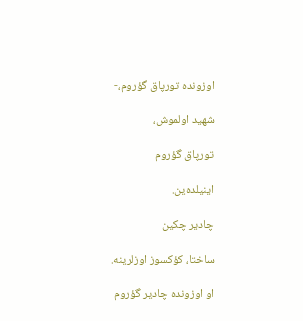اوزونده تورپاق گؤروم،-

شهید اولموش،

تورپاق گؤروم

اینیلده‌ین.

چادیر چکین

ساختا، کؤکسوز اوزلرینه.

او اوزونده چادیر گؤروم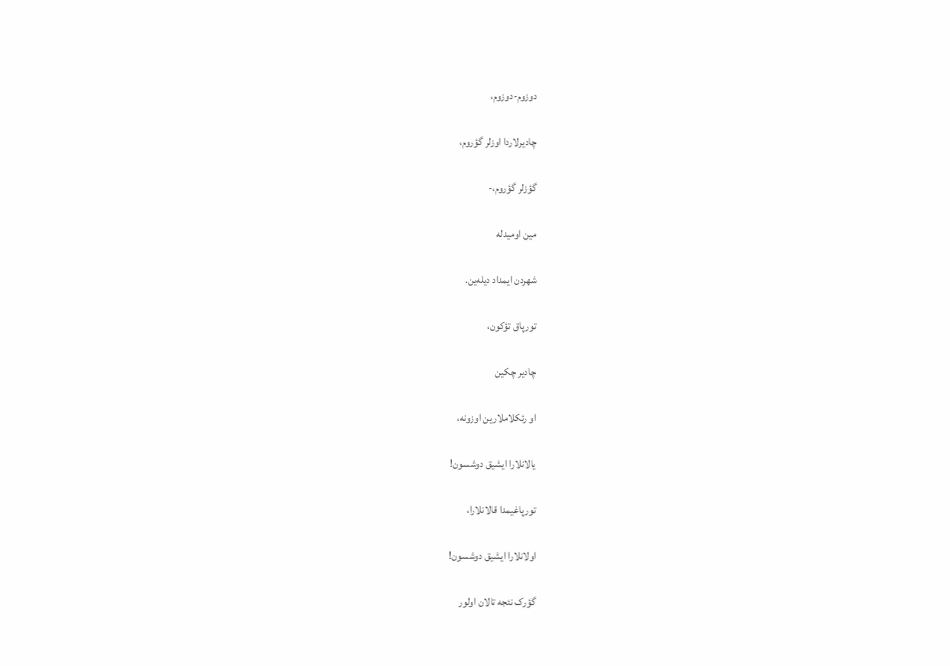دوزوم-دوزوم،

چادیرلاردا اوزلر گؤروم،

گؤزلر گؤروم،-

مین اومیدله

شهردن ایمداد دیله‌ین.

تورپاق تؤکون،

چادیر چکین

او رئکلاملارین اوزونه،

یالانلارا ایشیق دوشسون!

تورپاغیمدا قالانلارا،

اولانلارا ایشیق دوشسون!

گؤرک نئجه تالان اولور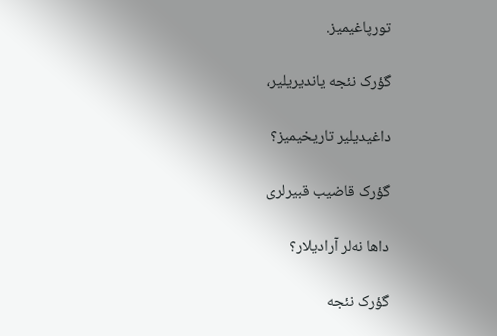تورپاغیمیز.

گؤرک نئجه یاندیریلیر،

داغیدیلیر تاریخیمیز؟

گؤرک قاضیب قبیرلری

داها نه‌لر آرادیلار؟

گؤرک نئجه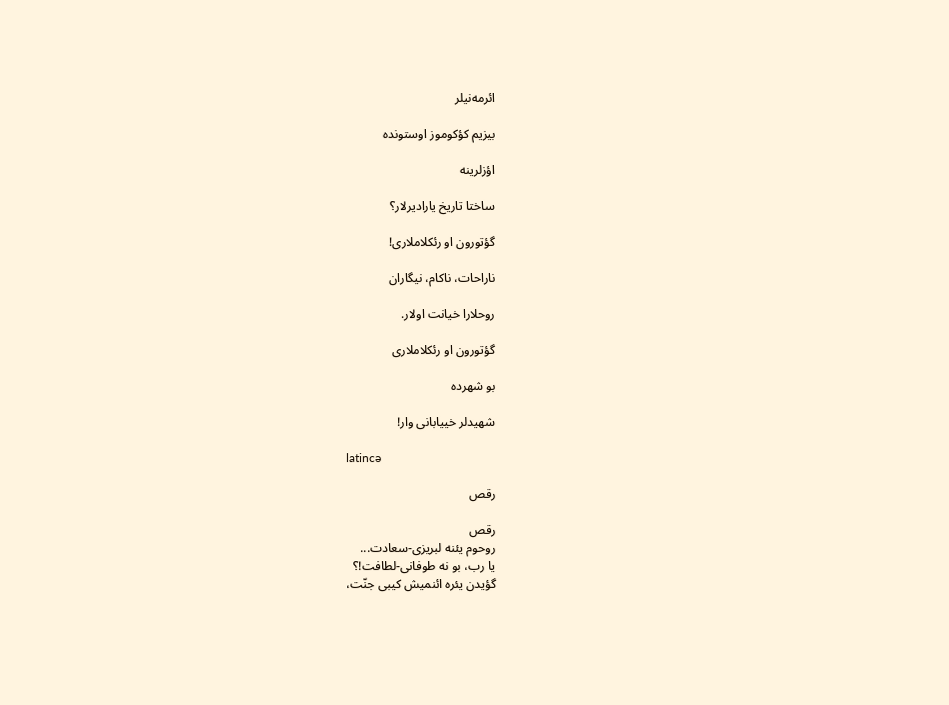ائرمه‌نیلر

بیزیم کؤکوموز اوستونده

اؤزلرینه

ساختا تاریخ یارادیرلار؟

گؤتورون او رئکلاملاری!

ناراحات، ناکام، نیگاران

روحلارا خیانت اولار.

گؤتورون او رئکلاملاری

بو شهرده

شهیدلر خییابانی وار!

latincə

رقص

رقص
روحوم یئنه لبریزی-سعادت...
یا رب، بو نه طوفانی-لطافت!؟
گؤیدن یئره ائنمیش کیبی جنّت،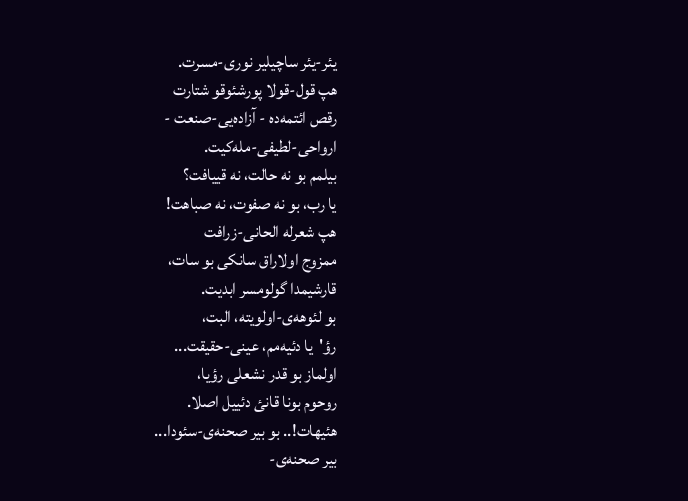یئر-یئر ساچیلیر نوری-مسرت.
هپ قول-قولا پورشئوقو شتارت
رقص ائتمه‌ده - آزاده‌یی-صنعت -
ارواحی-لطیفی-مله‌کیت.
بیلمم بو نه حالت، نه قییافت؟
یا رب، بو نه صفوت، نه صباهت!
هپ شعرله الحانی-زرافت
ممزوج اولاراق سانکی بو سات،
قارشیمدا گولومسر ابدیت.
بو لئوهه‌ی-اولویته، البت،
رؤ'یا دئیه‌مم، عینی-حقیقت...
اولماز بو قدر نشعلی رؤیا،
روحوم بونا قانئ دئییل اصلا.
هئیهات!.. بو بیر صحنه‌ی-سئودا...
بیر صحنه‌ی-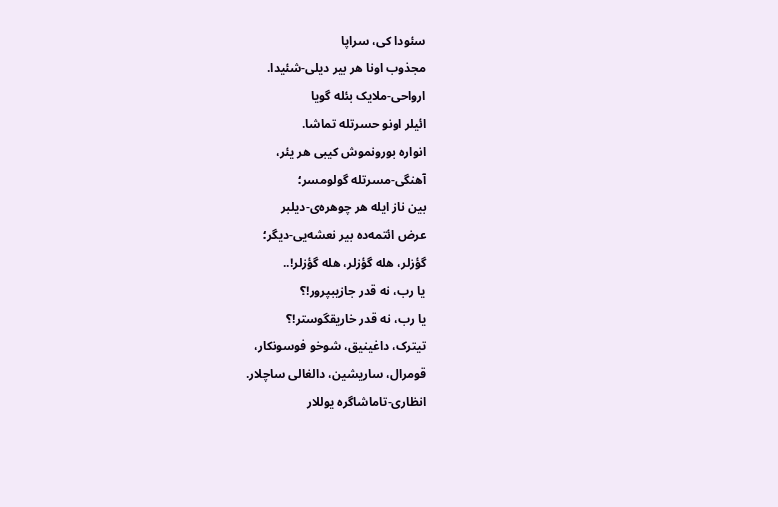سئودا کی، سراپا
مجذوب اونا هر بیر دیلی-شئیدا.
ارواحی-ملایک بئله گویا
ائیلر اونو حسرتله تماشا.
انواره بورونموش کیبی هر یئر،
آهنگی-مسرتله گولومسر؛
بین ناز ایله هر چوهره‌ی-دیلبر
عرض ائتمه‌ده بیر نعشه‌یی-دیگر؛
گؤزلر، هله گؤزلر، هله گؤزلر!..
یا رب، نه قدر جازیبپرور!؟
یا رب، نه قدر خاریقگوستر!؟
تیترک، داغینیق، شوخو فوسونکار،
قومرال، ساریشین، دالغالی ساچلار.
انظاری-تاماشاگره یوللار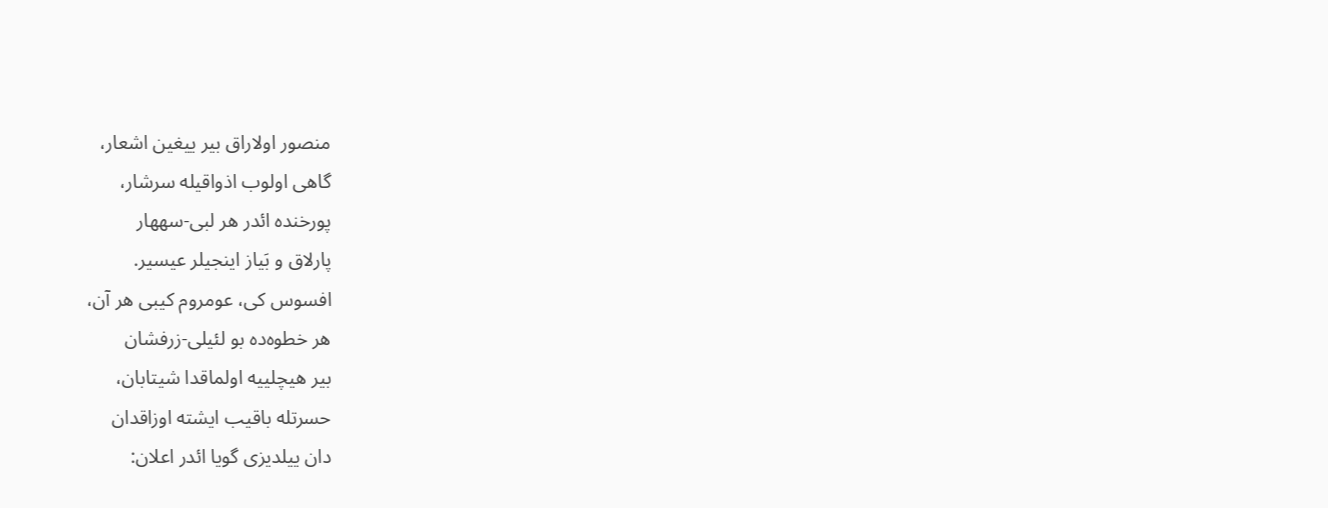منصور اولاراق بیر ییغین اشعار،
گاهی اولوب اذواقیله سرشار،
پورخنده ائدر هر لبی-سههار
پارلاق و بَیاز اینجیلر عیسیر.
افسوس کی، عومروم کیبی هر آن،
هر خطوه‌ده بو لئیلی-زرفشان
بیر هیچلییه اولماقدا شیتابان،
حسرتله باقیب ایشته اوزاقدان
دان ییلدیزی گویا ائدر اعلان: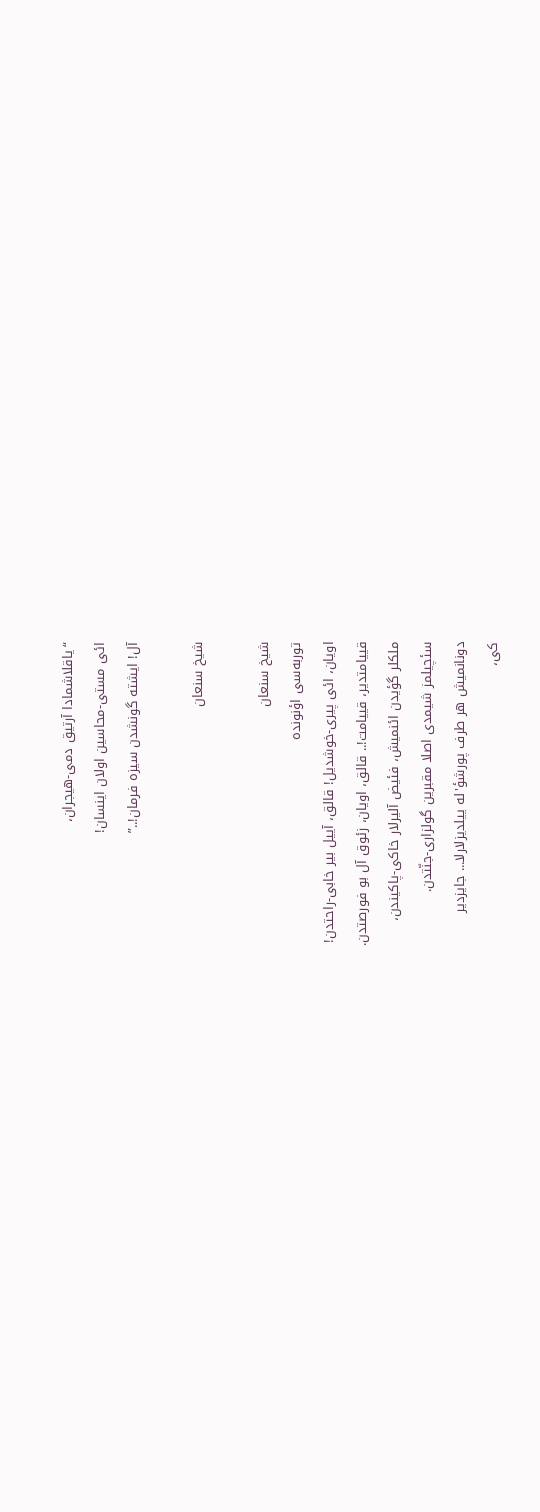“یاقلاشمادا آرتیق دمی-هیجران،
ائی مستی-محاسین اولان اینسان!
آل! ایشته گونشدن سیزه فرمان!..”

شیخ سنعان

شیخ سنعان
توربه‌سی اؤنونده
اویان، ائی پیری-خوشدیل! قالق، آییل بیر خابی-راحتدن!
قییامتدیر، قییامت!.. قالق، اویان، زئوق آل بو فورصتدن.
ملکلر گؤیدن ائنمیش، فئیض آلیرلار خاکی-پاکیندن،
سئچیلمز شیمدی اصلا مقبرین گولزاری-جنّتدن.
دونانمیش هر طرف پورشؤ'له ییلدیزلارلا... جایزدیر
کی،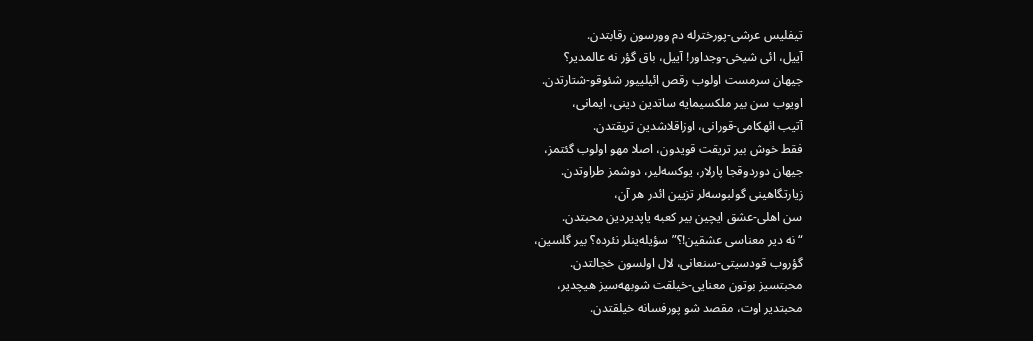تیفلیس عرشی-پورخترله دم وورسون رقابتدن.
آییل، ائی شیخی-وجداور! آییل، باق گؤر نه عالمدیر؟
جیهان سرمست اولوب رقص ائیلییور شئوقو-شتارتدن.
اویوب سن بیر ملکسیمایه ساتدین دینی، ایمانی،
آتیب ائهکامی-قورانی، اوزاقلاشدین تریقتدن.
فقط خوش بیر تریقت قویدون، اصلا مهو اولوب گئتمز،
جیهان دوردوقجا پارلار، یوکسه‌لیر، دوشمز طراوتدن.
زیارتگاهینی گولبوسه‌لر تزیین ائدر هر آن،
سن اهلی-عشق ایچین بیر کعبه یاپدیردین محبتدن.
“نه دیر معناسی عشقین!؟” سؤیله‌ینلر نئرده؟ بیر گلسین،
گؤروب قودسیتی-سنعانی، لال اولسون خجالتدن.
محبتسیز بوتون معنایی-خیلقت شوبهه‌سیز هیچدیر،
محبتدیر اوت، مقصد شو پورفسانه خیلقتدن.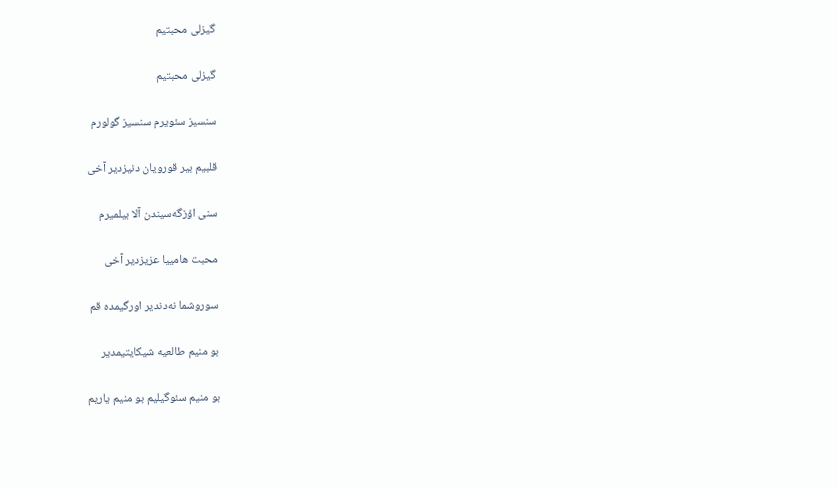گیزلی محبتیم

گیزلی محبتیم

سنسیز سئویرم سنسیز گولورم

قلبیم بیر قورویان دنیزدیر آخی

سنی اؤزگه‌سیندن آلا بیلمیرم

محبت هامییا عزیزدیر آخی

سوروشما نه‌دندیر اورگیمده قم

بو منیم طالعیه شیکایتیمدیر

بو منیم سئوگیلیم بو منیم یاریم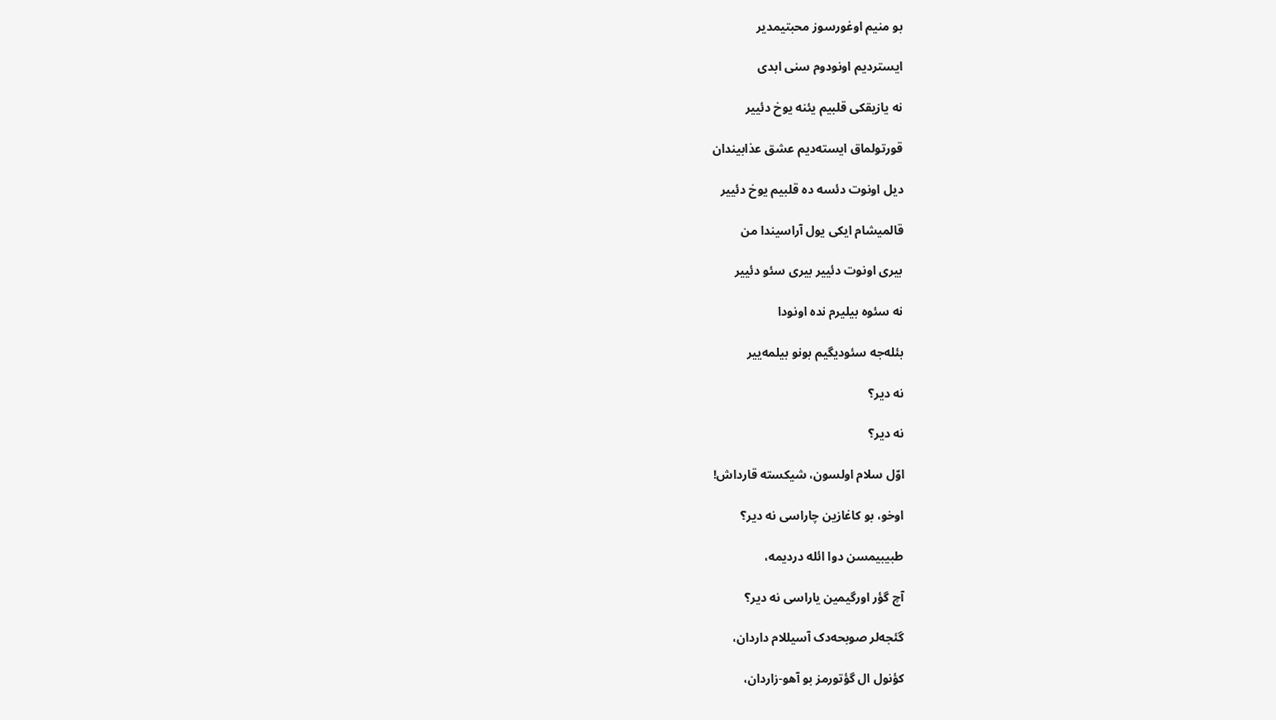بو منیم اوغورسوز محبتیمدیر

ایستردیم اونودوم سنی ابدی

نه یازیقکی قلبیم یئنه یوخ دئییر

قورتولماق ایسته‌دیم عشق عذابیندان

دیل اونوت دئسه ده قلبیم یوخ دئییر

قالمیشام ایکی یول آراسیندا من

بیری اونوت دئییر بیری سئو دئییر

نه سئوه بیلیرم نده اونودا

بئله‌جه سئودیگیم بونو بیلمه‌ییر

نه دیر؟

نه دیر؟

اوّل سلام اولسون، شیکسته قارداش!

اوخو، بو کاغازین چاراسی نه دیر؟

طبیبیمسن دوا ائله دردیمه،

آچ گؤر اورگیمین یاراسی نه دیر؟

گئجه‌لر صوبحه‌دک آسیللام داردان،

کؤنول ال گؤتورمز بو آهو-زاردان،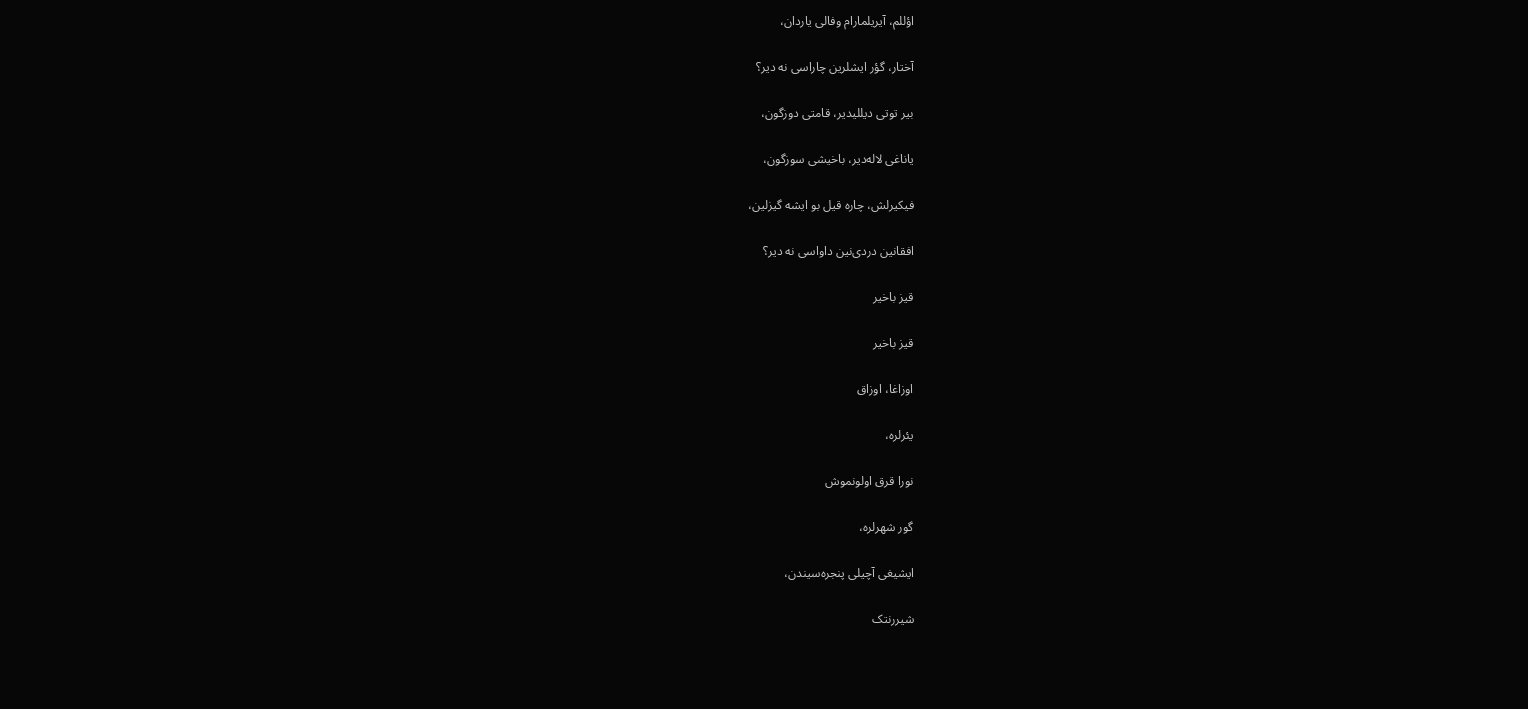اؤللم، آیریلمارام وفالی یاردان،

آختار، گؤر ایشلرین چاراسی نه دیر؟

بیر توتی دیللیدیر، قامتی دوزگون،

یاناغی لاله‌دیر، باخیشی سوزگون،

فیکیرلش، چاره قیل بو ایشه گیزلین،

افقانین دردی‌نین داواسی نه دیر؟

قیز باخیر

قیز باخیر

اوزاغا، اوزاق

یئرلره،

نورا قرق اولونموش

گور شهرلره،

ایشیغی آچیلی پنجره‌سیندن،

شیررنتک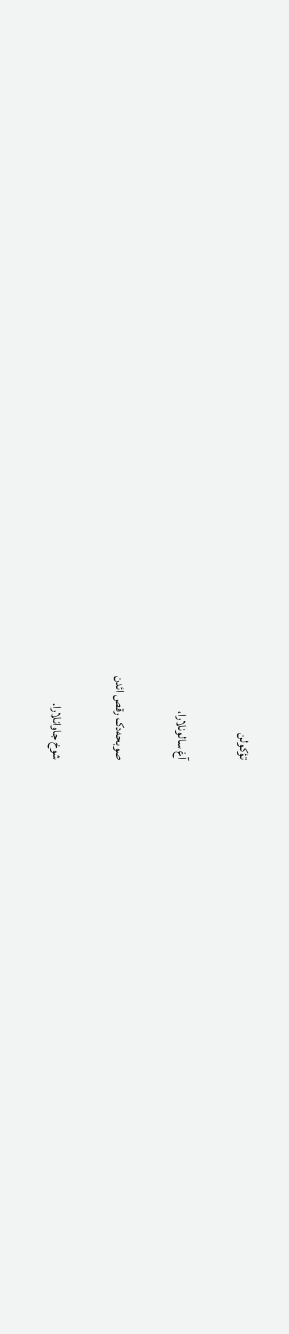تؤکولن

آغ سالونلارا،

صوبحه‌دک رقص ائدن

شوخ جاوانلارا.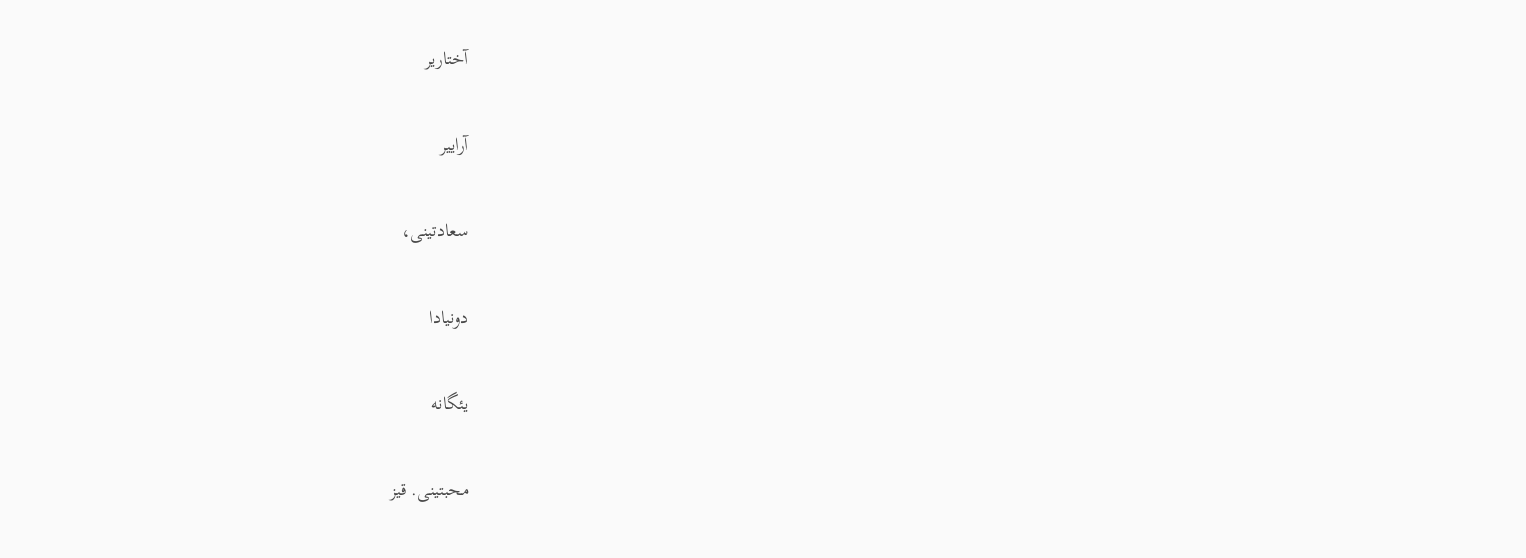آختاریر

آراییر

سعادتینی،

دونیادا

یئگانه

محبتینی. قیز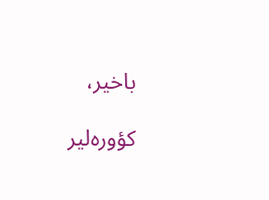باخیر،

کؤوره‌لیر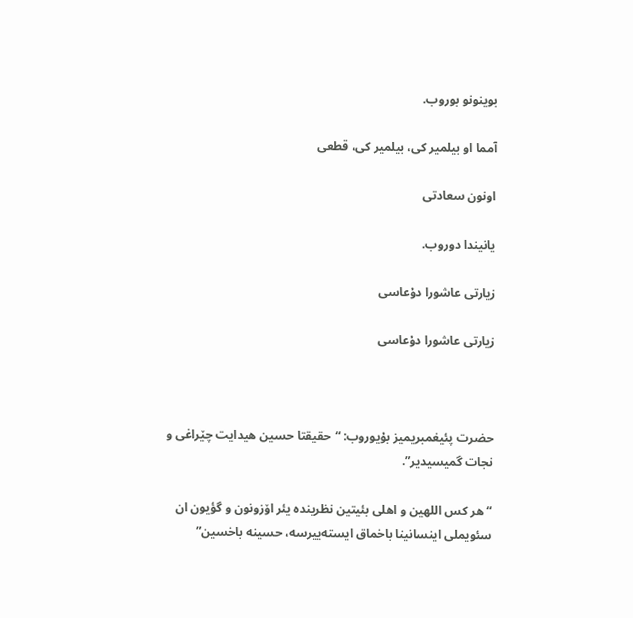بوینونو بوروب.

آمما او بیلمیر کی، بیلمیر کی، قطعی

اونون سعادتی

یانیندا دوروب.

زیارتی عاشورا دۇعاسی

زیارتی عاشورا دۇعاسی



حضرت پئیغمبریمیز بۇیوروب: “حقیقتا حسین هیدایت چێراغی و نجات گمیسیدیر”.

“هر کس اللهین و اهلی بئیتین نظرینده یئر اۆزونون و گؤیون ان سئویملی اینسانینا باخماق ایسته‌ییرسه، حسینه باخسین”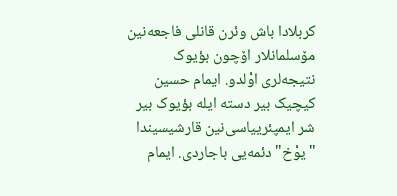کربلادا باش وئرن قانلی فاجعه‌‌نین مۆسلمانلار اۆچون بؤیوک نتیجه‌لری اوْلدو. ایمام حسین کیچیک بیر دسته ایله بؤیوک بیر شر ایمپئرییاسی‌نین قارشیسیندا "یوْخ" دئمه‌یی باجاردی. ایمام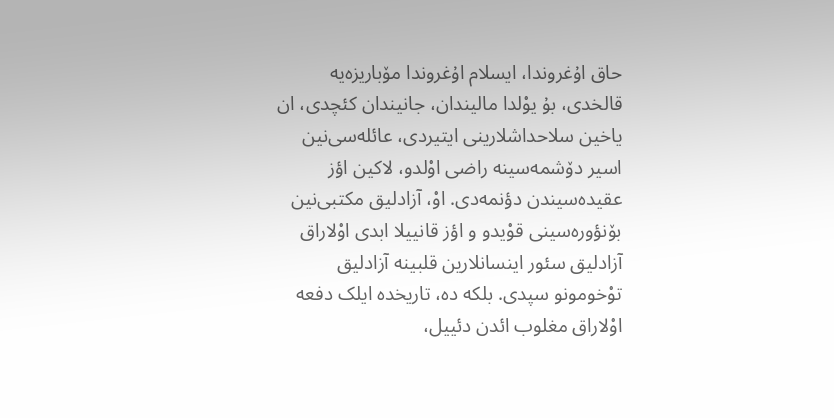حاق اۇغروندا، ایسلام اۇغروندا مۆباریزه‌یه قالخدی، بۇ یوْلدا مالیندان، جانیندان کئچدی، ان یاخین سلاحداشلارینی ایتیردی، عائله‌سی‌نین اسیر دۆشمه‌سینه راضی اوْلدو، لاکین اؤز عقیده‌‌سیندن دؤنمه‌دی. اوْ، آزادلیق مکتبی‌نین بۆنؤوره‌سینی قوْیدو و اؤز قانییلا ابدی اوْلاراق آزادلیق سئور اینسانلارین قلبینه آزادلیق توْخومونو سپدی. بلکه ده، تاریخده ایلک دفعه‌‌ اوْلاراق مغلوب ائدن دئییل،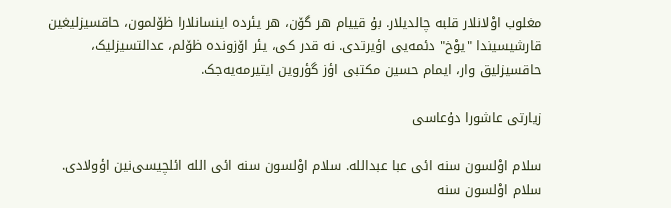مغلوب اوْلانلار قلبه چالدیلار. بۇ قییام هر گۆن، هر یئرده اینسانلارا ظۆلمون، حاقسیزلیغین قارشیسیندا "یوْخ" دئمه‌یی اؤیرتدی. نه قدر کی، یئر اۆزونده ظۆلم، عدالتسیزلیک، حاقسیزلیق وار، ایمام حسین مکتبی اؤز گؤروین ایتیرمه‌یه‌جک.

زیارتی عاشورا دۇعاسی

سلام اوْلسون سنه ائی عبا عبدالله. سلام اوْلسون سنه ائی الله ائلچیسی‌نین اؤولادی. سلام اوْلسون سنه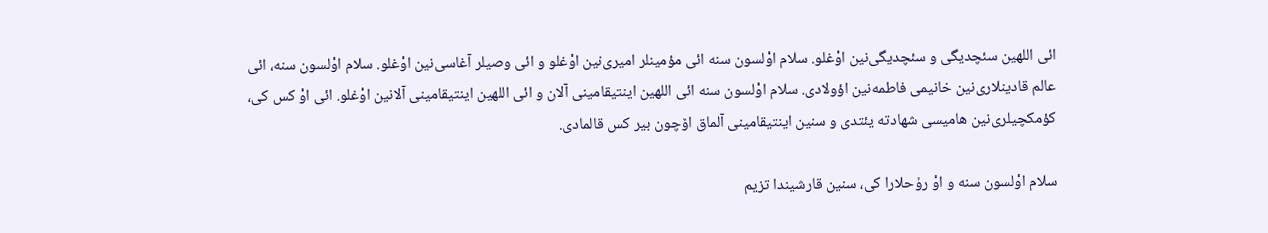ائی اللهین سئچدیگی و سئچدیگی‌نین اوْغلو. سلام اوْلسون سنه ائی مؤمینلر امیری‌نین اوْغلو و ائی وصیلر آغاسی‌نین اوْغلو. سلام اوْلسون سنه، ائی عالم قادینلاری‌نین خانیمی فاطمه‌‌نین اؤولادی. سلام اوْلسون سنه ائی اللهین اینتیقامینی آلان و ائی اللهین اینتیقامینی آلانین اوْغلو. ائی اوْ کس کی، کؤمکچیلری‌نین هامیسی شهادته یئتدی و سنین اینتیقامینی آلماق اۆچون بیر کس قالمادی.

سلام اوْلسون سنه و اوْ رۇحلارا کی، سنین قارشیندا تزیم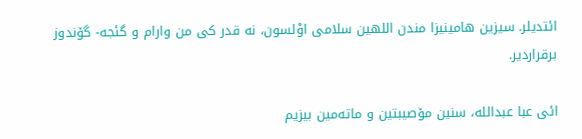ائتدیلر. سیزین هامینیزا مندن اللهین سلامی اوْلسون، نه قدر کی من وارام و گئجه- گۆندوز برقراردیر.

ائی عبا عبدالله، سنین مۆصیبتین و ماته‌مین بیزیم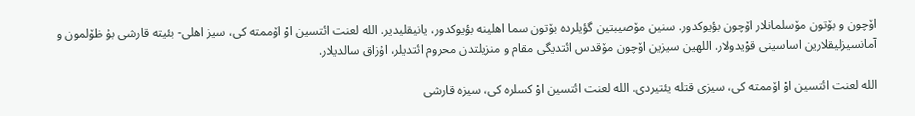اۆچون و بۆتون مۆسلمانلار اۆچون بؤیوکدور. سنین مۆصیبتین گؤیلرده بۆتون سما اهلینه بؤیوکدور، یانیقلیدیر. الله لعنت ائتسین اوْ اۆممته کی، سیز اهلی- بئیته قارشی بۇ ظۆلمون و آمانسیزلیقلارین اساسینی قوْیدولار. اللهین سیزین اۆچون مۆقدس ائتدیگی مقام و منزیلتدن محروم ائتدیلر، اۇزاق سالدیلار.

الله لعنت ائتسین اوْ اۆممته کی، سیزی قتله یئتیردی. الله لعنت ائتسین اوْ کسلره کی، سیزه قارشی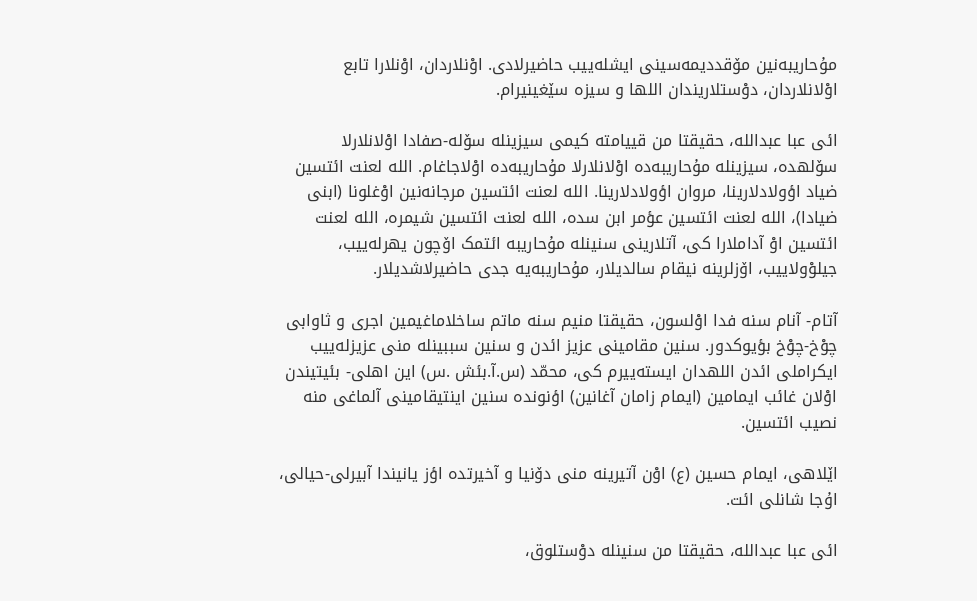مۇحاریبه‌‌نین مۆقددیمه‌سینی ایشله‌ییب حاضیرلادی. اوْنلاردان، اوْنلارا تابع اوْلانلاردان، دوْستلاریندان اللها و سیزه سێغینیرام.

ائی عبا عبدالله، حقیقتا من قییامته کیمی سیزینله سۆله-صفادا اوْلانلارلا سۆلهده، سیزینله مۇحاریبه‌‌ده اوْلانلارلا مۇحاریبه‌‌ده اوْلاجاغام. الله لعنت ائتسین ضیاد اؤولادلارینا، مروان اؤولادلارینا. الله لعنت ائتسین مرجانه‌نین اوْغلونا (ابنی ضیادا)، الله لعنت ائتسین عؤمر ابن سده، الله لعنت ائتسین شیمره، الله لعنت ائتسین اوْ آداملارا کی، آتلارینی سنینله مۇحاریبه‌‌ ائتمک اۆچون یهرله‌ییب، جیلوْولاییب، اۆزلرینه نیقام سالدیلار، مۇحاریبه‌‌یه جدی حاضیرلاشدیلار.

آتام- آنام سنه فدا اوْلسون، حقیقتا منیم سنه ماتم ساخلاماغیمین اجری و ثاوابی چوْخ-چوْخ بؤیوکدور. سنین مقامینی عزیز ائدن و سنین سببینله منی عزیزله‌ییب ایکراملی ائدن اللهدان ایسته‌ییرم کی، محمّد (س.آ.بئش .س) این اهلی- بئیتیندن اوْلان غائب ایمامین (ایمام زامان آغانین) اؤنونده سنین اینتیقامینی آلماغی منه نصیب ائتسین.

اێلاهی، ایمام حسین (ع) اوْن آتیرینه منی دۆنیا و آخیرتده اؤز یانیندا آبیرلی-حیالی، اۇجا شانلی ائت.

ائی عبا عبدالله، حقیقتا من سنینله دوْستلوق،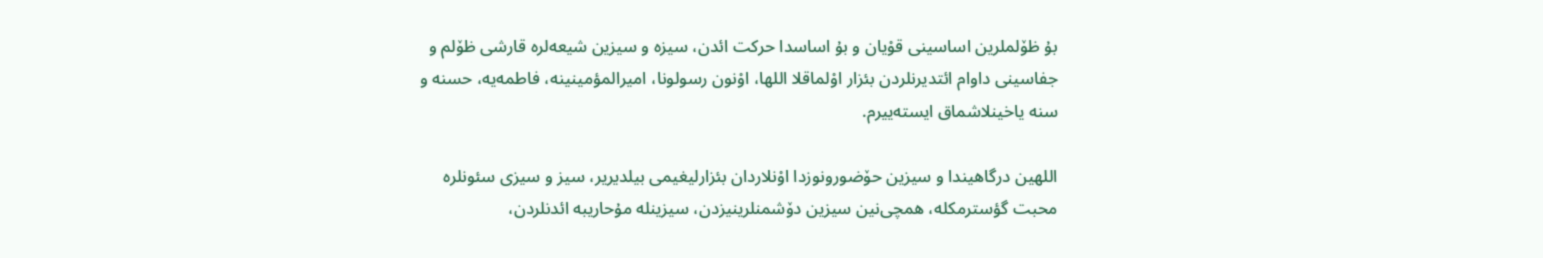بۇ ظۆلملرین اساسینی قوْیان و بۇ اساسدا حرکت ائدن، سیزه و سیزین شیعه‌‌لره قارشی ظۆلم و جفاسینی داوام ائتدیرنلردن بئزار اوْلماقلا اللها، اوْنون رسولونا، امیرالمؤمینینه، فاطمه‌‌یه، حسنه و سنه یاخینلاشماق ایسته‌ییرم.

اللهین درگاهیندا و سیزین حۆضورونوزدا اوْنلاردان بئزارلیغیمی بیلدیریر، سیز و سیزی سئونلره محبت گؤسترمکله، همچی‌نین سیزین دۆشمنلرینیزدن، سیزینله مۇحاریبه‌‌ ائدنلردن،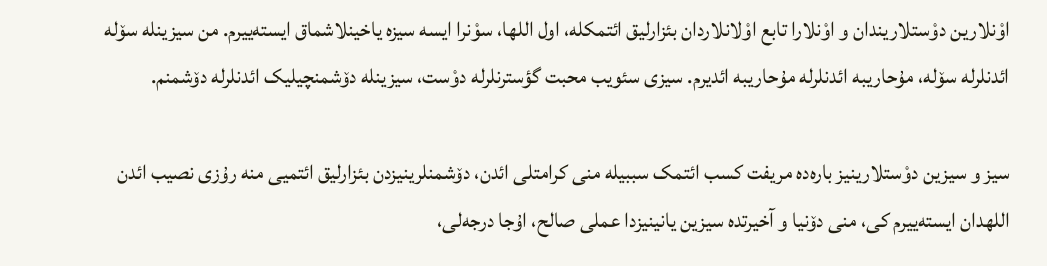اوْنلارین دوْستلاریندان و اوْنلارا تابع اوْلانلاردان بئزارلیق ائتمکله، اول اللها، سوْنرا ایسه سیزه یاخینلاشماق ایسته‌ییرم. من سیزینله سۆله ائدنلرله سۆله، مۇحاریبه‌‌ ائدنلرله مۇحاریبه‌‌ ائدیرم. سیزی سئویب محبت گؤسترنلرله دوْست، سیزینله دۆشمنچیلیک ائدنلرله دۆشمنم.

سیز و سیزین دوْستلارینیز باره‌ده مریفت کسب ائتمک سببیله منی کرامتلی ائدن، دۆشمنلرینیزدن بئزارلیق ائتمیی منه رۇزی نصیب ائدن اللهدان ایسته‌ییرم کی، منی دۆنیا و آخیرتده سیزین یانینیزدا عملی صالح، اۇجا درجه‌‌لی،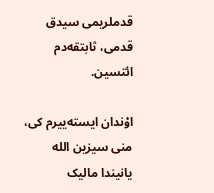قدملریمی سیدق قدمی، ثابتقه‌دم ائتسین.

اوْندان ایسته‌ییرم کی، منی سیزین الله یانیندا مالیک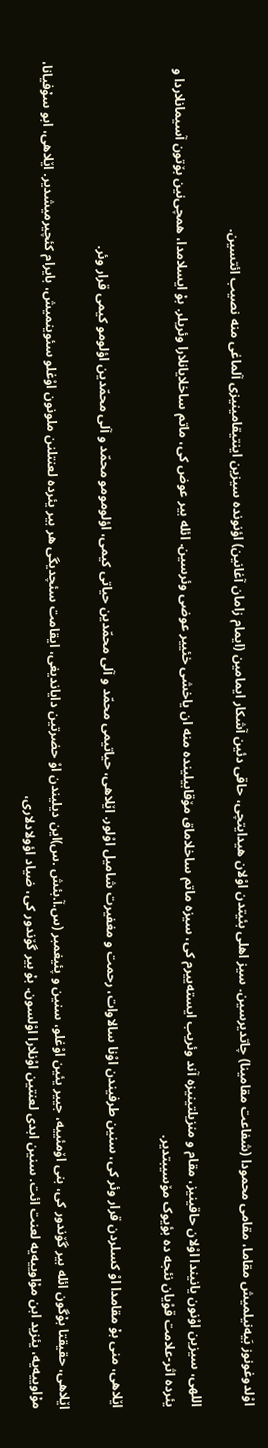اوْلدوغونوز بَیه‌نیلمیش مقاما، مقامی محمودا (شفاعت مقامینا) چاتدیرسین. سیز اهلی بئیتدن اوْلان هیدایتچی، حاقی دئین آشکار ایمامین (ایمام زامان آغانین) اؤنونده سیزین اینتیقامینیزی آلماغی منه نصیب ائتسین.

اللهی، سیزین اوْنون یانیندا اوْلان حاقینیز، مقام و منزیلتینیزه آند وئریب ایسته‌ییرم کی، سیزه ماتم ساخلاماق مۆقابیلینده منه ان یاخشی خئییر عوضی وئرسین. ائله بیر عوض کی، ماتم ساخلایانلارا وئریلر. بۇ ایسلامدا، همچی‌نین بۆتون آسیمانلاردا و یئرده اثر-علامت قوْیان نئجه ده بؤیوک مۆسیبتدیر.

اێلاهی، منی بۇ مقامدا اوْ کسلردن قرار وئر کی، سنین طرفیندن اوْنا سالاوات، رحمت و مغفیرت شامیل اوْلور. اێلاهی، حیاتیمی محمّد و آلی محمّدین حیاتی کیمی، اؤلومومو محمّد و آلی محمّدین اؤلومو کیمی قرار وئر.

اێلاهی، حقیقتا بۇگون ائله بیر گۆندور کی، بنی اۆمئییه، جییر یئین اوْغلو، سنین و پئیغمبر (س.آ.بئش .س)این دیلیندن اوْ حضرتین دایاندیغی، ایقامت سئچدیگی هر بیر یئرده لعنتلنن ملونون اوْغلو سئوینمیش، بایرام کئچیرمیشدیر. اێلاهی، ابو سۇفیانا، مۇاوییه‌یه، یئزید ابن مۇاوییه‌یه لعنت ائت. سنین ابدی لعنتین اوْنلارا اوْلسون. بۇ بیر گۆندور کی، ضیاد اؤولادلاری،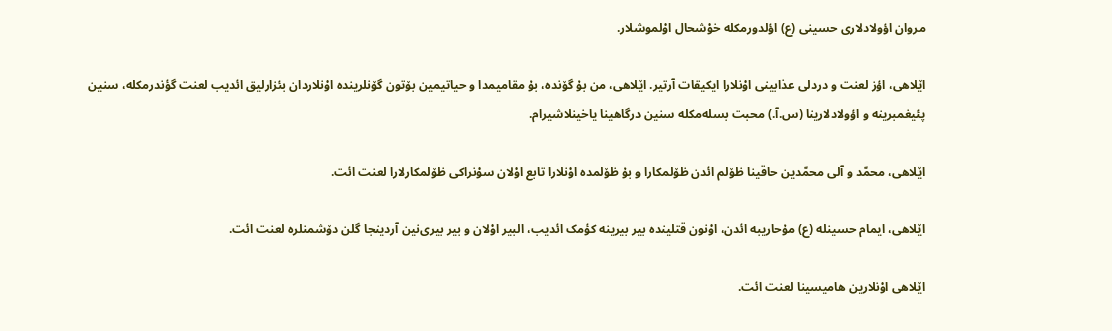مروان اؤولادلاری حسینی (ع) اؤلدورمکله خوْشحال اوْلموشلار.

اێلاهی، اؤز لعنت و دردلی عذابینی اوْنلارا ایکیقات آرتیر. اێلاهی، من بۇ گۆنده، بۇ مقامیمدا و حیاتیمین بۆتون گۆنلرینده اوْنلاردان بئزارلیق ائدیب لعنت گؤندرمکله، سنین پئیغمبرینه و اؤولادلارینا (س.آ.) محبت بسله‌مکله سنین درگاهینا یاخینلاشیرام.

اێلاهی، محمّد و آلی محمّدین حاقینا ظۆلم ائدن ظۆلمکارا و بۇ ظۆلمده اوْنلارا تابع اوْلان سوْنراکی ظۆلمکارلارا لعنت ائت.

اێلاهی، ایمام حسینله (ع) مۇحاریبه‌‌ ائدن، اوْنون قتلینده بیر بیرینه کؤمک ائدیب، البیر اوْلان و بیر بیری‌نین آردینجا گلن دۆشمنلره لعنت ائت.

اێلاهی اوْنلارین هامیسینا لعنت ائت.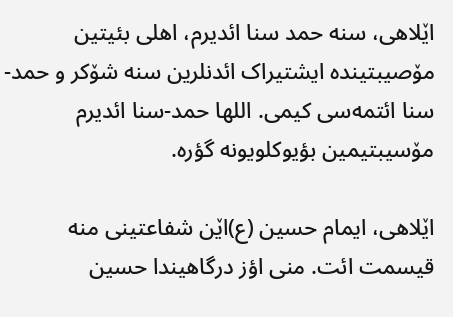اێلاهی، سنه حمد سنا ائدیرم، اهلی بئیتین مۆصیبتینده ایشتیراک ائدنلرین سنه شۆکر و حمد-سنا ائتمه‌سی کیمی. اللها حمد-سنا ائدیرم مۆسیبتیمین بؤیوکلویونه گؤره.

اێلاهی، ایمام حسین (ع)اێن شفاعتینی منه قیسمت ائت. منی اؤز درگاهیندا حسین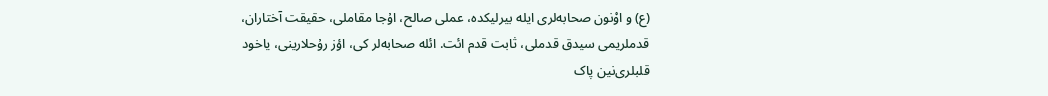(ع) و اوْنون صحابه‌لری ایله بیرلیکده، عملی صالح، اۇجا مقاملی، حقیقت آختاران، قدملریمی سیدق قدملی، ثابت قدم ائت. ائله صحابه‌لر کی، اؤز رۇحلارینی، یاخود قلبلری‌نین پاک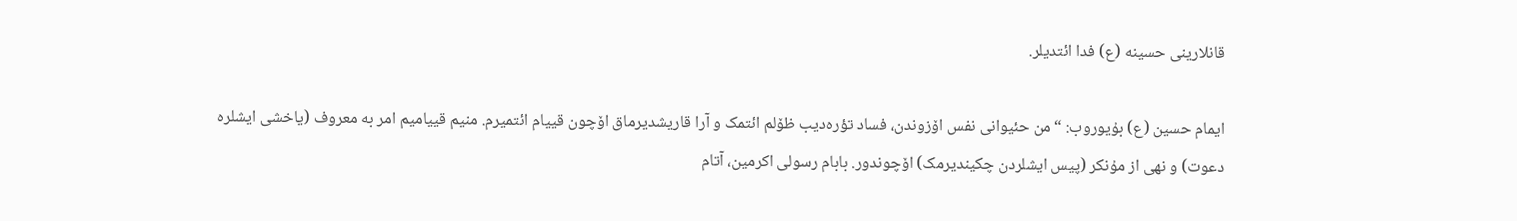قانلارینی حسینه (ع) فدا ائتدیلر.

ایمام حسین (ع) بۇیوروب: “من حئیوانی نفس اۆزوندن، فساد تؤره‌دیب ظۆلم ائتمک و آرا قاریشدیرماق اۆچون قییام ائتمیرم. منیم قییامیم امر به معروف (یاخشی ایشلره دعوت) و نهی از مۇنکر (پیس ایشلردن چکیندیرمک) اۆچوندور. بابام رسولی اکرمین، آتام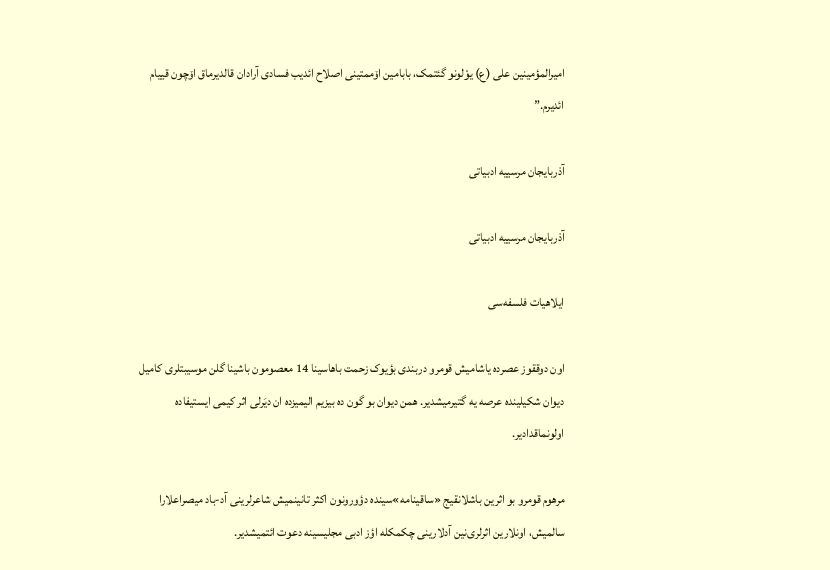امیرالمؤمینین علی (ع) یوْلونو گئتمک، بابامین اۆممتینی اصلاح ائدیب فسادی آرادان قالدیرماق اۆچون قییام ائدیرم.”

آذربایجان مرسییه ادبیاتی

آذربایجان مرسییه ادبیاتی

ایلاهیات فلسفه‌سی

اون دوققوز عصرده یاشامیش قومرو دربندی بؤیوک زحمت باهاسینا 14 معصومون باشینا گلن موسیبتلری کامیل دیوان شکیلینده عرصه‌ یه‌‌ گتیرمیشدیر. همن دیوان بو گون ده بیزیم الیمیزده ان دیَرلی اثر کیمی ایستیفاده اولونماقدادیر.

مرهوم قومرو بو اثرین باشلانقیج «ساقینامه»سینده دؤورونون اکثر تانینمیش شاعرلرینی آد-باد میصراعلارا سالمیش، اونلارین اثرلری‌نین آدلارینی چکمکله اؤز ادبی مجلیسینه دعوت ائتمیشدیر.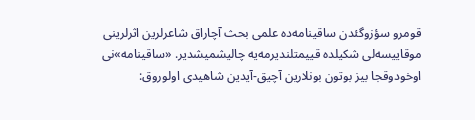قومرو سؤزوگئدن ساقینامه‌ده علمی بحث آچاراق شاعرلرین اثرلرینی موقاییسه‌لی شکیلده قییمتلندیرمه‌یه چالیشمیشدیر. «ساقینامه»نی اوخودوقجا بیز بوتون بونلارین آچیق-آیدین شاهیدی اولوروق: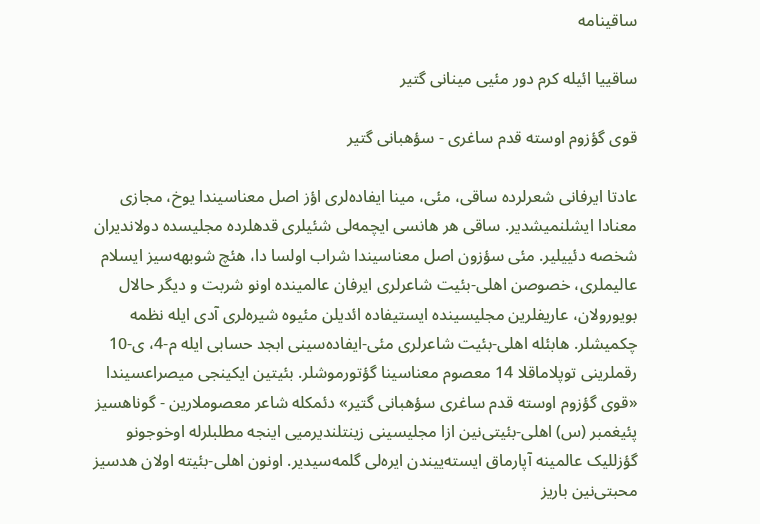ساقینامه

ساقییا ائیله کرم دور مئیی مینانی گتیر

قوی گؤزوم اوسته قدم ساغری - سؤهبانی گتیر

عادتا ایرفانی شعرلرده ساقی، مئی، مینا ایفاده‌لری اؤز اصل معناسیندا یوخ، مجازی معنادا ایشلنمیشدیر. ساقی هر هانسی ایچمه‌لی شئیلری قدهلرده مجلیسده دولاندیران شخصه دئییلیر. مئی سؤزون اصل معناسیندا شراب اولسا دا، هئچ شوبهه‌سیز ایسلام عالیملری، خصوصن اهلی-بئیت شاعرلری ایرفان عالمینده اونو شربت و دیگر حالال بویورولان، عاریفلرین مجلیسینده ایستیفاده ائدیلن مئیوه شیره‌لری آدی ایله نظمه چکمیشلر. هابئله اهلی-بئیت شاعرلری مئی-ایفاده‌سینی ابجد حسابی ایله م-4، ی-10 رقملرینی توپلاماقلا 14 معصوم معناسینا گؤتورموشلر. بئیتین ایکینجی میصراعسیندا «قوی گؤزوم اوسته قدم ساغری سؤهبانی گتیر» دئمکله شاعر معصوملارین - گوناهسیز پئیغمبر (س) اهلی-بئیتی‌نین ازا مجلیسینی زینتلندیرمیی اینجه مطلبلرله اوخوجونو گؤزللیک عالمینه آپارماق ایسته‌ییندن ایره‌لی گلمه‌سیدیر. اونون اهلی-بئیته اولان هدسیز محبتی‌نین باریز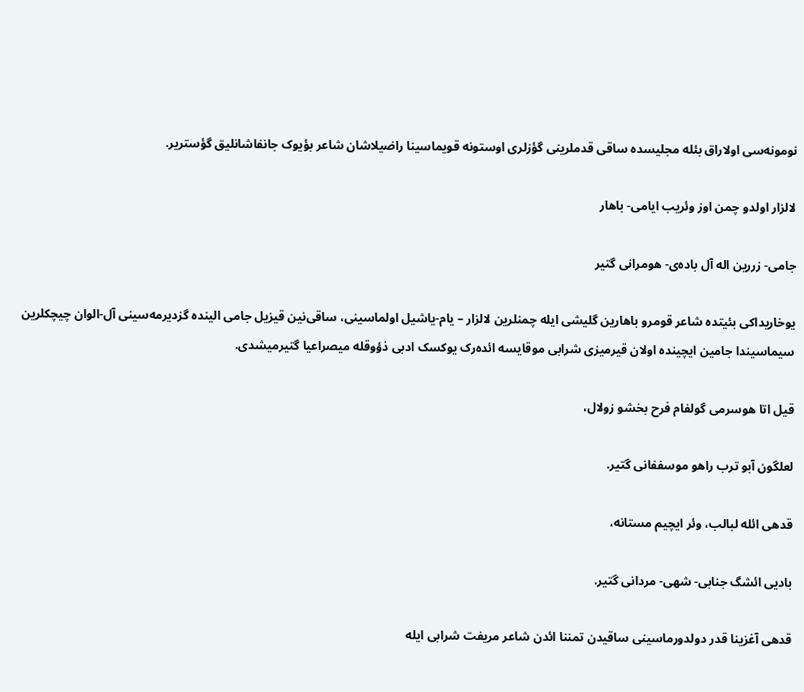نومونه‌سی اولاراق بئله مجلیسده ساقی قدملرینی گؤزلری اوستونه قویماسینا راضیلاشان شاعر بؤیوک جانفاشانلیق گؤستریر.

لالزار اولدو چمن اوز وئریب ایامی- باهار

جامی- زررین اله آل باده‌ی- هومرانی گتیر

یوخاریداکی بئیتده شاعر قومرو باهارین گلیشی ایله چمنلرین لالزار – یام-یاشیل اولماسینی، ساقی‌نین قیزیل جامی الینده گزدیرمه‌سینی آل-الوان چیچکلرین سیماسیندا جامین ایچینده اولان قیرمیزی شرابی موقایسه ائده‌رک یوکسک ادبی ذؤوقله میصراعیا گتیرمیشدی.

قیل اتا هوسرمی گولفام فرح بخشو زولال،

لعلگون آبو ترب راهو موسففانی گتیر.

قدهی ائله لبالب، وئر ایچیم مستانه،

بادیی ائشگ جنابی- شهی- مردانی گتیر.

قدهی آغزینا قدر دولدورماسینی ساقیدن تمننا ائدن شاعر مریفت شرابی ایله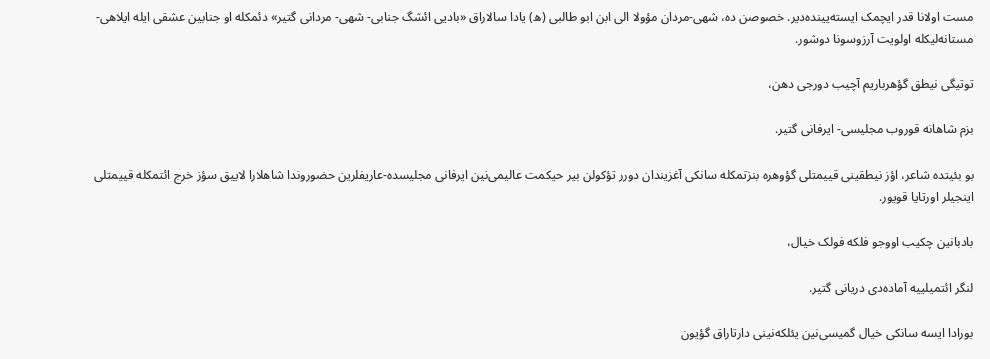مست اولانا قدر ایچمک ایسته‌یینده‌دیر. خصوصن ده، شهی-مردان مؤولا الی ابن ابو طالبی (ه) یادا سالاراق «بادیی ائشگ جنابی- شهی- مردانی گتیر» دئمکله او جنابین عشقی ایله ایلاهی- مستانه‌لیکله اولویت آرزوسونا دوشور.

توتیگی نیطق گؤهرباریم آچیب دورجی دهن،

بزم شاهانه قوروب مجلیسی- ایرفانی گتیر.

بو بئیتده شاعر، اؤز نیطقینی قییمتلی گؤوهره بنزتمکله سانکی آغزیندان دورر تؤکولن بیر حیکمت عالیمی‌نین ایرفانی مجلیسده-عاریفلرین حضوروندا شاهلارا لاییق سؤز خرج ائتمکله قییمتلی اینجیلر اورتایا قویور.

بادبانین چکیب اووجو فلکه فولک خیال،

لنگر ائتمیلییه آماده‌دی دریانی گتیر.

بورادا ایسه سانکی خیال گمیسی‌نین یئلکه‌نینی دارتاراق گؤیون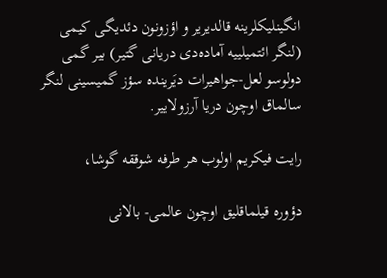انگینلیکلرینه قالدیریر و اؤزونون دئدیگی کیمی (لنگر ائتمیلییه آماده‌دی دریانی گتیر) بیر گمی دولوسو لعل-جواهیرات دیَرینده سؤز گمیسینی لنگر سالماق اوچون دریا آرزولاییر.

رایت فیکریم اولوب هر طرفه شوققه گوشا،

دؤوره قیلماقلیق اوچون عالمی- بالانی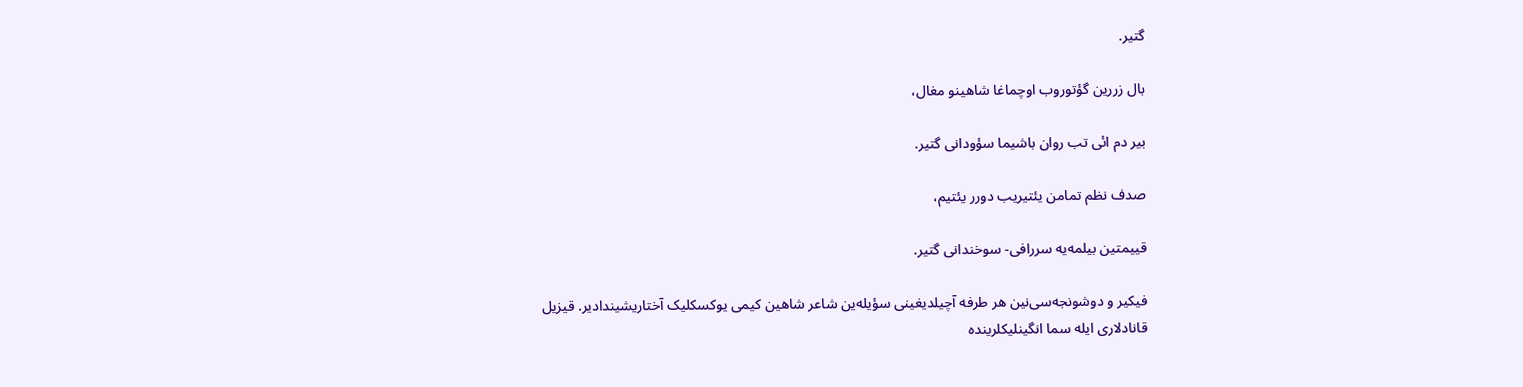گتیر.

بال زررین گؤتوروب اوچماغا شاهینو مغال،

بیر دم ائی تب روان باشیما سؤودانی گتیر.

صدف نظم تمامن یئتیریب دورر یئتیم،

قییمتین بیلمه‌یه سررافی- سوخندانی گتیر.

فیکیر و دوشونجه‌سی‌نین هر طرفه آچیلدیغینی سؤیله‌ین شاعر شاهین کیمی یوکسکلیک آختاریشیندادیر. قیزیل قانادلاری ایله سما انگینلیکلرینده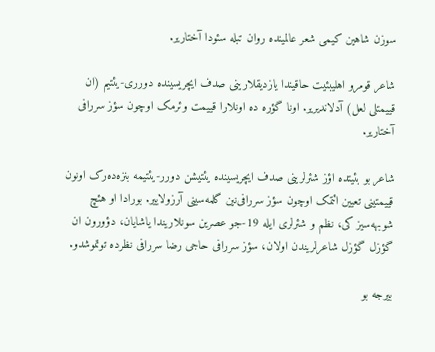سوزن شاهین کیمی شعر عالمینده روان تبله سئودا آختاریر.

شاعر قومرو اهلیبئیت حاقیندا یازدیقلارینی صدف ایچریسینده دورری-یئتیم (ان قییمتلی لعل) آدلاندیریر. اونا گؤره ده اونلارا قییمت وئرمک اوچون سؤز سررافی آختاریر.

شاعر بو بئیتده اؤز شئرلرینی صدف ایچریسینده یئتیشن دورر-یئتیمه بنزه‌ده‌رک اونون قییمتینی تعیین ائتمک اوچون سؤز سررافی‌نین گلمه‌سینی آرزولاییر. بورادا او هئچ شوبهه‌سیز کی، نظم و شئرلری ایله 19-جو عصرین سونلاریندا یاشایان، دؤورون ان گؤزل گؤزل شاعرلریندن اولان، سؤز سررافی حاجی رضا سررافی نظرده توتموشدو.

بیرجه بو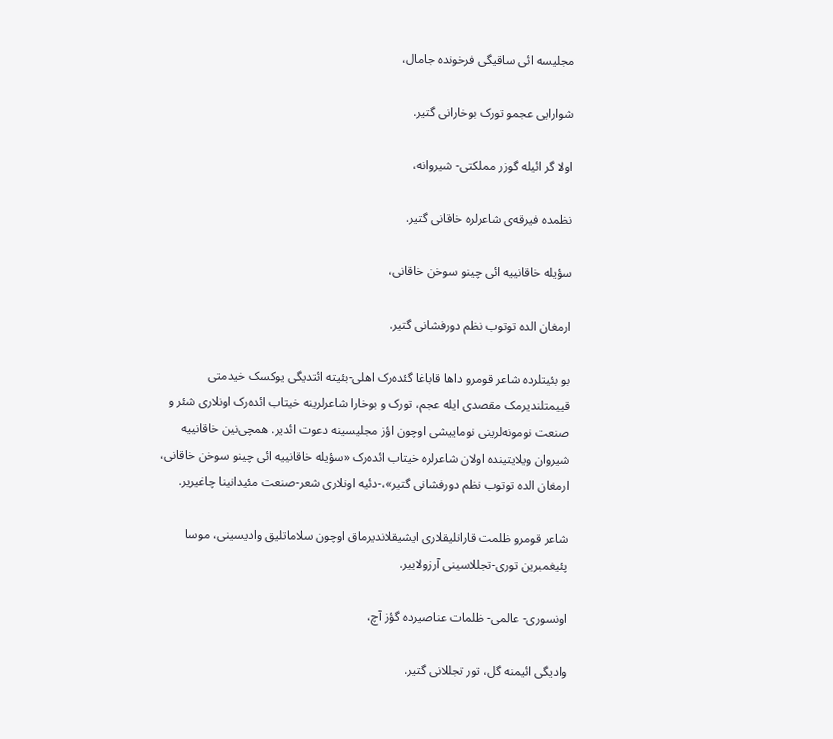مجلیسه ائی ساقیگی فرخونده جامال،

شوارایی عجمو تورک بوخارانی گتیر.

اولا گر ائیله گوزر مملکتی- شیروانه،

نظمده فیرقه‌ی شاعرلره خاقانی گتیر.

سؤیله خاقانییه ائی چینو سوخن خاقانی،

ارمغان الده توتوب نظم دورفشانی گتیر.

بو بئیتلرده شاعر قومرو داها قاباغا گئده‌رک اهلی-بئیته ائتدیگی یوکسک خیدمتی قییمتلندیرمک مقصدی ایله عجم، تورک و بوخارا شاعرلرینه خیتاب ائده‌رک اونلاری شئر و صنعت نومونه‌لرینی نوماییشی اوچون اؤز مجلیسینه دعوت ائدیر. همچی‌نین خاقانییه شیروان ویلایتینده اولان شاعرلره خیتاب ائده‌رک «سؤیله خاقانییه ائی چینو سوخن خاقانی، ارمغان الده توتوب نظم دورفشانی گتیر»،-دئیه اونلاری شعر-صنعت مئیدانینا چاغیریر.

شاعر قومرو ظلمت قارانلیقلاری ایشیقلاندیرماق اوچون سلاماتلیق وادیسینی، موسا پئیغمبرین توری-تجللاسینی آرزولاییر.

اونسوری- عالمی- ظلمات عناصیرده گؤز آچ،

وادیگی ائیمنه گل، تور تجللانی گتیر.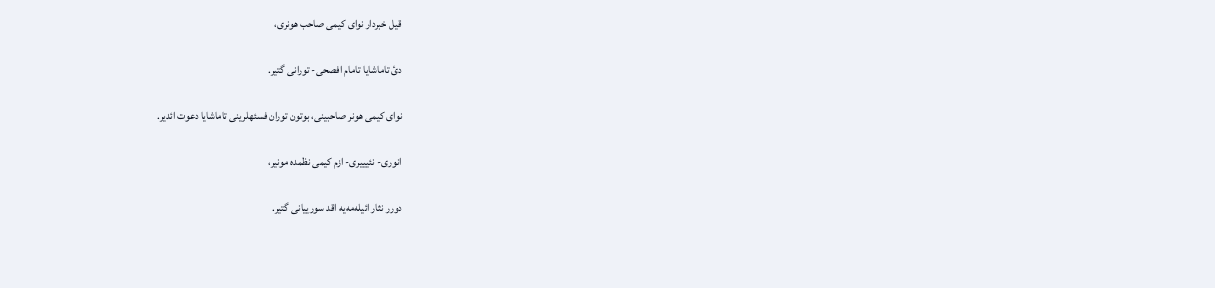قیل خبردار نوای کیمی صاحب هونری،

دئ تاماشایا تامام افصحی- تورانی گتیر.

نوای کیمی هونر صاحبینی، بوتون توران فسئهلرینی تاماشایا دعوت ائدیر.

انوری- نئیییری- ازم کیمی نظمده مونیر،

دورر نثار ائیله‌مه‌یه اقد سورییانی گتیر.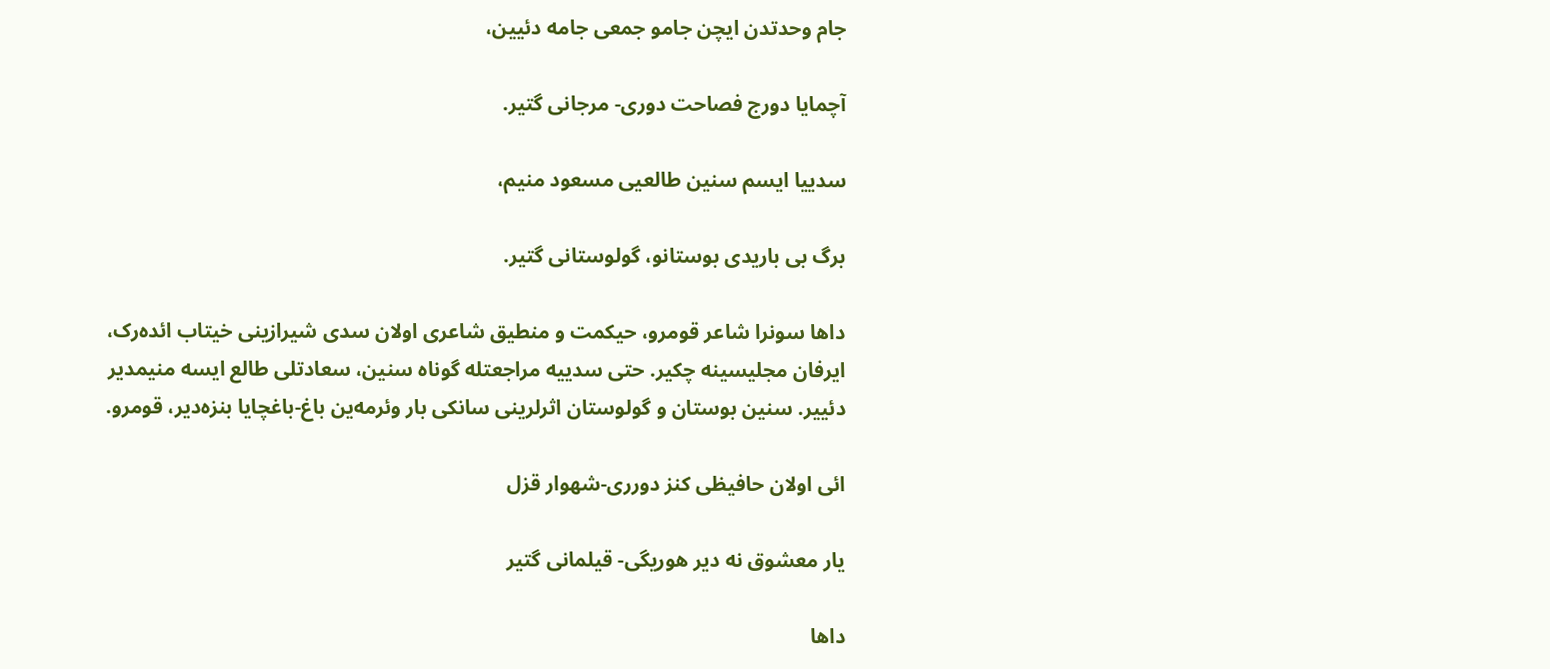جام وحدتدن ایچن جامو جمعی جامه دئیین،

آچمایا دورج فصاحت دوری- مرجانی گتیر.

سدییا ایسم سنین طالعیی مسعود منیم،

برگ بی باریدی بوستانو، گولوستانی گتیر.

داها سونرا شاعر قومرو، حیکمت و منطیق شاعری اولان سدی شیرازینی خیتاب ائده‌رک، ایرفان مجلیسینه چکیر. حتی سدییه مراجعتله گوناه سنین، سعادتلی طالع ایسه منیمدیر دئییر. سنین بوستان و گولوستان اثرلرینی سانکی بار وئرمه‌ین باغ-باغچایا بنزه‌دیر، قومرو.

ائی اولان حافیظی کنز دورری-شهوار قزل

یار معشوق نه دیر هوریگی- قیلمانی گتیر

داها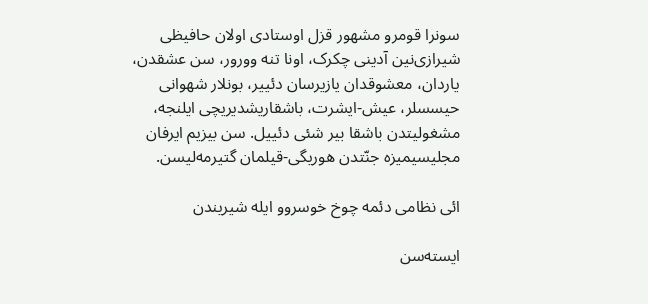سونرا قومرو مشهور قزل اوستادی اولان حافیظی شیرازی‌نین آدینی چکرک، اونا تنه وورور، سن عشقدن، یاردان، معشوقدان یازیرسان دئییر، بونلار شهوانی حیسسلر، عیش-ایشرت، باشقاریشدیریچی ایلنجه، مشغولیتدن باشقا بیر شئی دئییل. سن بیزیم ایرفان مجلیسیمیزه جنّتدن هوریگی-قیلمان گتیرمه‌لیسن.

ائی نظامی دئمه چوخ خوسروو ایله شیریندن

ایسته‌سن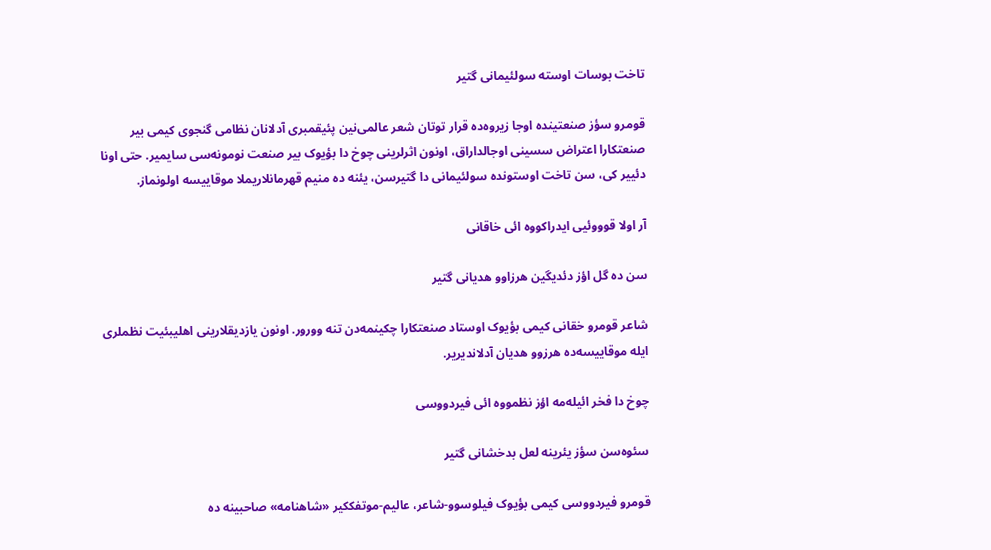تاخت بوسات اوسته سولئیمانی گتیر

قومرو سؤز صنعتینده اوجا زیروه‌ده قرار توتان شعر عالمی‌نین پئیقمبری آدلانان نظامی گنجوی کیمی بیر صنعتکارا اعتراض سسینی اوجالداراق، اونون اثرلرینی چوخ دا بؤیوک بیر صنعت نومونه‌سی سایمیر. حتی اونا دئییر کی، سن تاخت اوستونده سولئیمانی دا گتیرسن، یئنه ده منیم قهرمانلاریملا موقاییسه اولونماز.

آر اولا قوووئیی ایدراکووه ائی خاقانی

سن ده گل اؤز دئدیگین هرزاوو هدیانی گتیر

شاعر قومرو خقانی کیمی بؤیوک اوستاد صنعتکارا چکینمه‌دن تنه وورور. اونون یازدیقلارینی اهلیبئیت نظملری ایله موقاییسه‌ده هرزوو هدیان آدلاندیریر.

چوخ دا فخر ائیله‌مه اؤز نظمووه ائی فیردووسی

سئوه‌سن سؤز یئرینه لعل بدخشانی گتیر

قومرو فیردووسی کیمی بؤیوک فیلوسوو-شاعر، عالیم-موتفککیر «شاهنامه» صاحبینه ده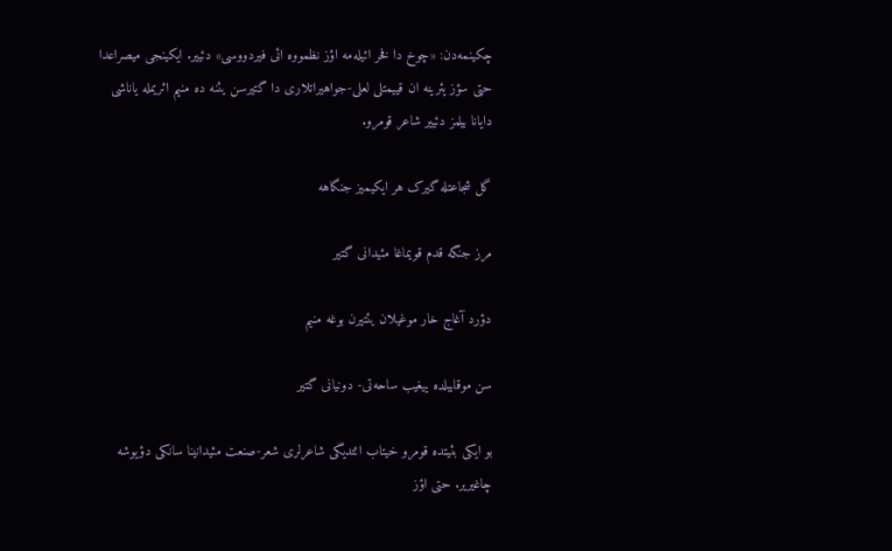چکینمه‌دن: «چوخ دا فخر ائیله‌مه اؤز نظمووه ائی فیردووسی» دئییر. ایکینجی میصراعدا حتی سؤز یئرینه ان قییمتلی لعلی-جواهیراتلاری دا گتیرسن یئنه ده منیم اثریمله یاناشی دایانا بیلمز دئییر شاعر قومرو.

گل شجاعتله گیرک هر ایکیمیز جنگاهه

مرز جنگه قدم قویماغا مئیدانی گتیر

دؤرد آغاج خار موغیلان یئتیرن بوغه منیم

سن موقابیلده ییغیب ساحه‌‌تی- دونیانی گتیر

بو ایکی بئیتده قومرو خیتاب ائتدیگی شاعرلری شعر-صنعت مئیدانینا سانکی دؤیوشه چاغیریر. حتی اؤز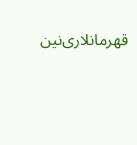قهرمانلاری‌نین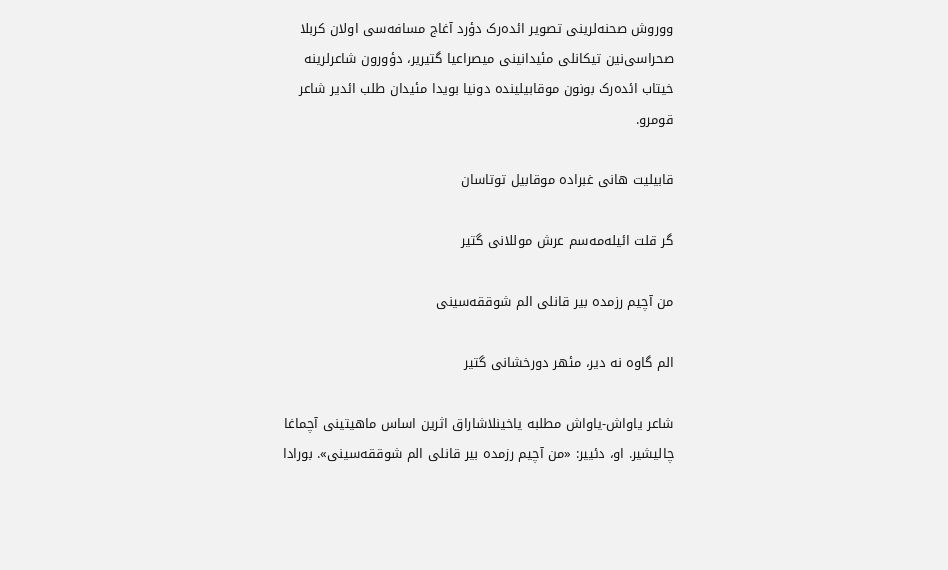ووروش صحنه‌‌لرینی تصویر ائده‌رک دؤرد آغاج مسافه‌سی اولان کربلا صحراسی‌نین تیکانلی مئیدانینی میصراعیا گتیریر، دؤورون شاعرلرینه خیتاب ائده‌رک بونون موقابیلینده دونیا بویدا مئیدان طلب ائدیر شاعر قومرو.

قابیلیت هانی غبراده موقابیل توتاسان

گر قلت ائیله‌مه‌سم عرش موللانی گتیر

من آچیم رزمده بیر قانلی الم شوققه‌سینی

الم گاوه نه دیر، مئهر دورخشانی گتیر

شاعر یاواش-یاواش مطلبه یاخینلاشاراق اثرین اساس ماهیتینی آچماغا چالیشیر. او، دئییر: «من آچیم رزمده بیر قانلی الم شوققه‌سینی». بورادا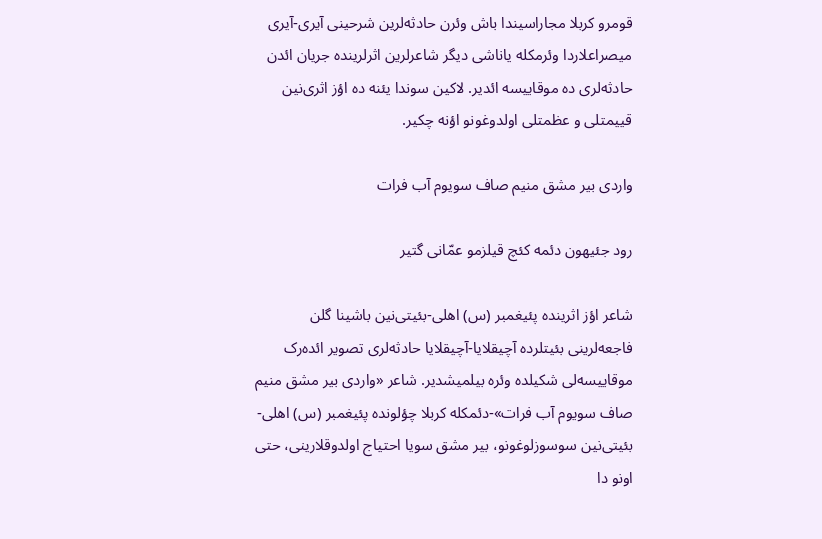قومرو کربلا مجاراسیندا باش وئرن حادثه‌‌لرین شرحینی آیری-آیری میصراعلاردا وئرمکله یاناشی دیگر شاعرلرین اثرلرینده جریان ائدن حادثه‌‌لری ده موقاییسه ائدیر. لاکین سوندا یئنه ده اؤز اثری‌نین قییمتلی و عظمتلی اولدوغونو اؤنه چکیر.

واردی بیر مشق منیم صاف سویوم آب فرات

رود جئیهون دئمه کئچ قیلزمو عمّانی گتیر

شاعر اؤز اثرینده پئیغمبر (س) اهلی-بئیتی‌نین باشینا گلن فاجعه‌‌لرینی بئیتلرده آچیقلایا-آچیقلایا حادثه‌‌لری تصویر ائده‌رک موقاییسه‌لی شکیلده وئره بیلمیشدیر. شاعر «واردی بیر مشق منیم صاف سویوم آب فرات»-دئمکله کربلا چؤلونده پئیغمبر (س) اهلی-بئیتی‌نین سوسوزلوغونو، بیر مشق سویا احتیاج اولدوقلارینی، حتی اونو دا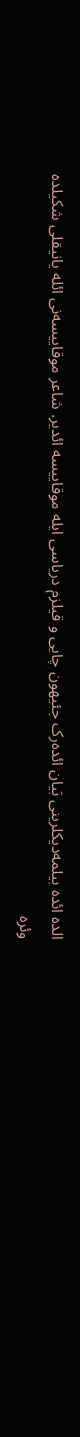الده ائده بیلمه‌دیکلرینی بَیان ائده‌رک جئیهون چایی و قیلزم دریاسی ایله موقاییسه ائدیر. شاعر موقاییسه‌نی ائله یانیقلی شکیلده وئره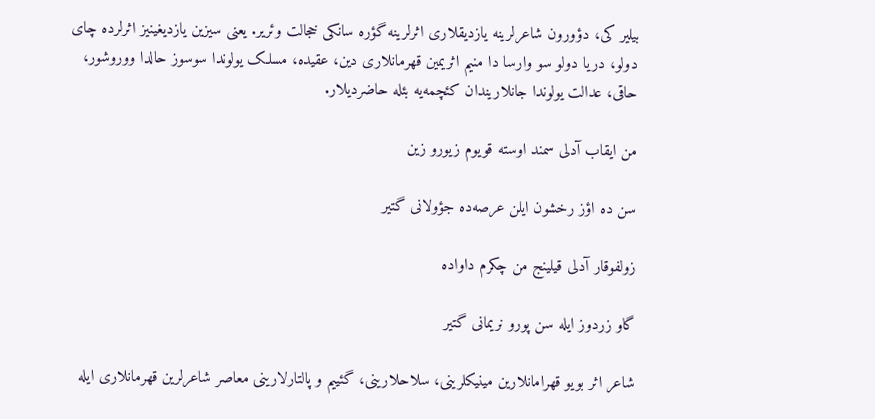بیلیر کی، دؤورون شاعرلرینه یازدیقلاری اثرلرینه گؤره سانکی خجالت وئریر. یعنی سیزین یازدیغینیز اثرلرده چای دولو، دریا دولو سو وارسا دا منیم اثریمین قهرمانلاری دین، عقیده‌‌، مسلک یولوندا سوسوز حالدا ووروشور، حاقی، عدالت یولوندا جانلاریندان کئچمه‌یه بئله حاضردیلار.

من ایقاب آدلی سمند اوسته قویوم زیورو زین

سن ده اؤز رخشون ایلن عرصه‌‌ده جؤولانی گتیر

زولفوقار آدلی قیلینج من چکرم داواده

گاو زردوز ایله سن پورو نریمانی گتیر

شاعر اثر بویو قهرامانلارین مینیکلرینی، سلاحلارینی، گئییم و پالتارلارینی معاصر شاعرلرین قهرمانلاری ایله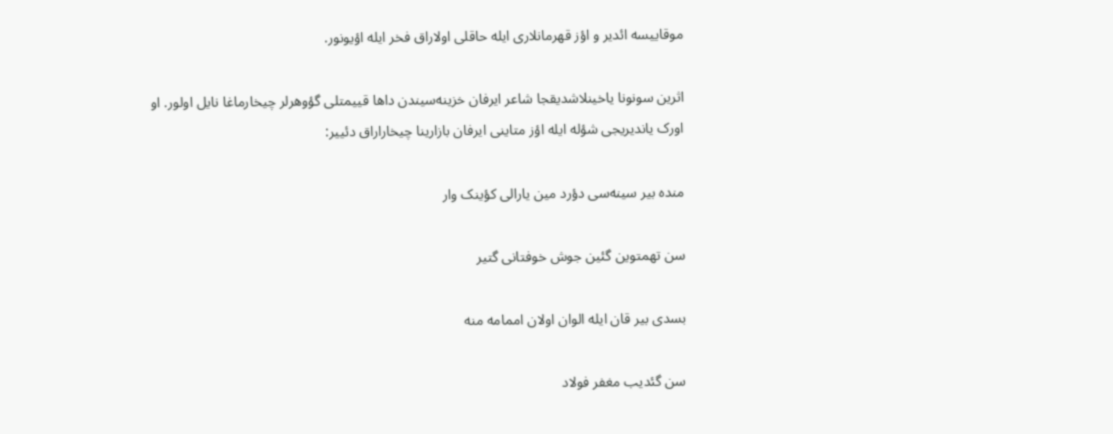موقاییسه ائدیر و اؤز قهرمانلاری ایله حاقلی اولاراق فخر ایله اؤیونور.

اثرین سونونا یاخینلاشدیقجا شاعر ایرفان خزینه‌سیندن داها قییمتلی گؤوهرلر چیخارماغا نایل اولور. او اورک یاندیریجی شؤله ایله اؤز متاینی ایرفان بازارینا چیخاراراق دئییر:

منده بیر سینه‌سی دؤرد مین یارالی کؤینک وار

سن تهمتوین گئین جوش خوفتانی گتیر

بسدی بیر قان ایله الوان اولان اممامه منه

سن گئدیب مغفر فولاد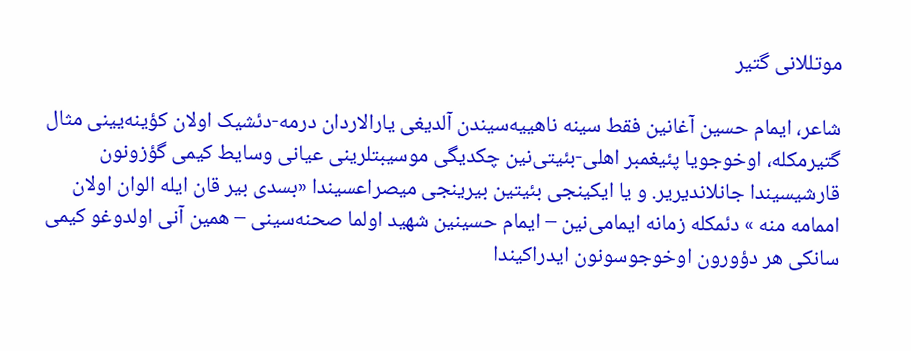موتللانی گتیر

شاعر، ایمام حسین آغانین فقط سینه ناهییه‌سیندن آلدیغی یارالاردان درمه-دئشیک اولان کؤینه‌یینی مثال گتیرمکله، اوخوجویا پئیغمبر اهلی-بئیتی‌نین چکدیگی موسیبتلرینی عیانی وسایط کیمی گؤزونون قارشیسیندا جانلاندیریر. و یا ایکینجی بئیتین بیرینجی میصراعسیندا «بسدی بیر قان ایله الوان اولان اممامه منه » دئمکله زمانه ایمامی‌نین – ایمام حسینین شهید اولما صحنه‌‌سینی – همین آنی اولدوغو کیمی سانکی هر دؤورون اوخوجوسونون ایدراکیندا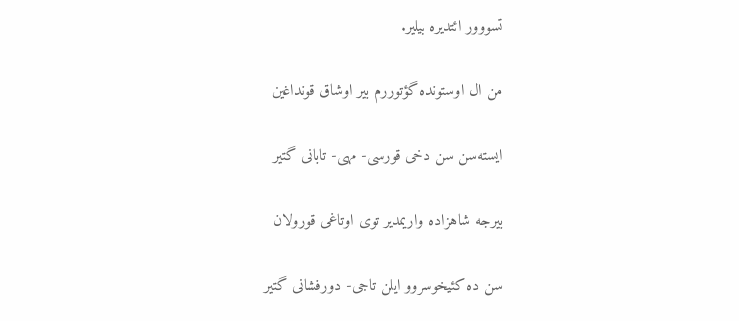تسووور ائتدیره بیلیر.

من ال اوستونده گؤتوررم بیر اوشاق قونداغین

ایسته‌سن سن دخی قورسی- مهی- تابانی گتیر

بیرجه شاهزاده واریمدیر توی اوتاغی قورولان

سن ده کئیخوسروو ایلن تاجی- دورفشانی گتیر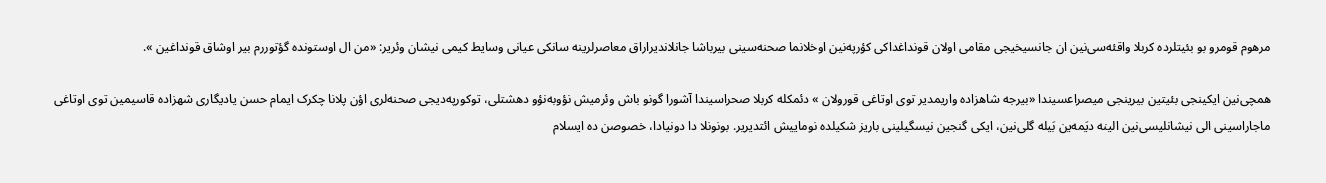مرهوم قومرو بو بئیتلرده کربلا واقئه‌سی‌نین ان جانسیخیجی مقامی اولان قونداغداکی کؤرپه‌نین اوخلانما صحنه‌‌سینی بیرباشا جانلاندیراراق معاصرلرینه سانکی عیانی وسایط کیمی نیشان وئریر: «من ال اوستونده گؤتوررم بیر اوشاق قونداغین ».

همچی‌نین ایکینجی بئیتین بیرینجی میصراعسیندا «بیرجه شاهزاده واریمدیر توی اوتاغی قورولان » دئمکله کربلا صحراسیندا آشورا گونو باش وئرمیش نؤوبه‌نؤو دهشتلی، توکورپه‌دیجی صحنه‌‌لری اؤن پلانا چکرک ایمام حسن یادیگاری شهزاده قاسیمین توی اوتاغی ماجاراسینی الی نیشانلیسی‌نین الینه دیَمه‌ین بَیله گلی‌نین، ایکی گنجین نیسگیلینی باریز شکیلده نوماییش ائتدیریر. بونونلا دا دونیادا، خصوصن ده ایسلام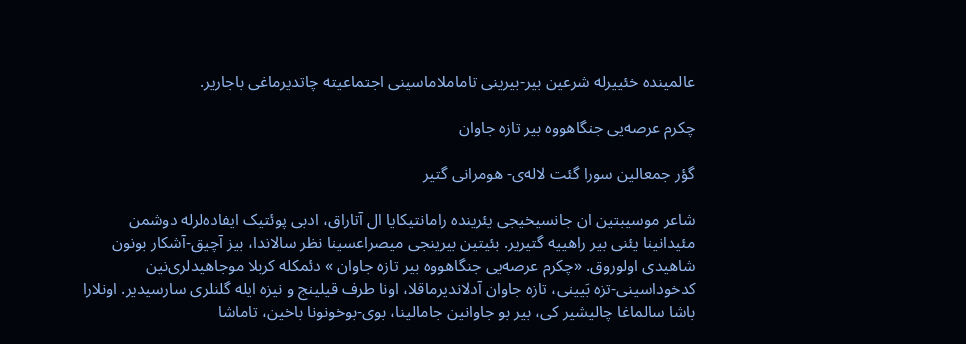عالمینده خئییرله شرعین بیر-بیرینی تاماملاماسینی اجتماعیته چاتدیرماغی باجاریر.

چکرم عرصه‌‌یی جنگاهووه بیر تازه جاوان

گؤر جمعالین سورا گئت لاله‌ی- هومرانی گتیر

شاعر موسیبتین ان جانسیخیجی یئرینده رامانتیکایا ال آتاراق، ادبی پوئتیک ایفاده‌لرله دوشمن مئیدانینا یئنی بیر راهییه گتیریر. بئیتین بیرینجی میصراعسینا نظر سالاندا، بیز آچیق-آشکار بونون شاهیدی اولوروق. «چکرم عرصه‌‌یی جنگاهووه بیر تازه جاوان » دئمکله کربلا موجاهیدلری‌نین کدخوداسینی-تزه بَیینی، تازه جاوان آدلاندیرماقلا، اونا طرف قیلینج و نیزه ایله گلنلری سارسیدیر. اونلارا باشا سالماغا چالیشیر کی، بیر بو جاوانین جامالینا، بوی-بوخونونا باخین، تاماشا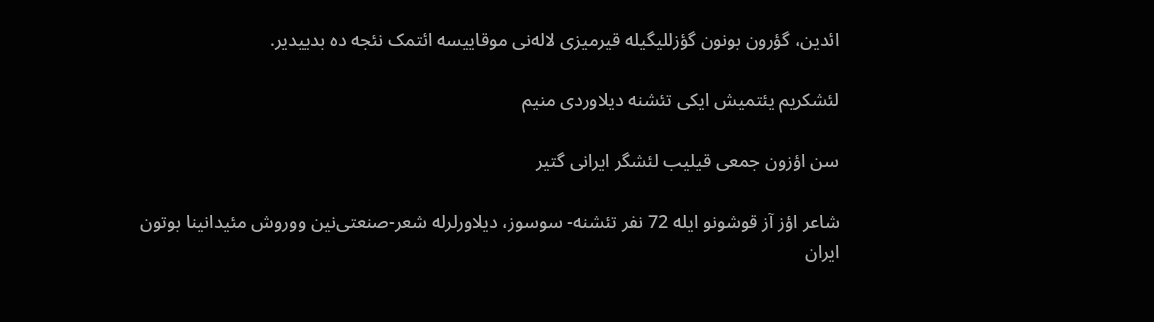ائدین، گؤرون بونون گؤزللیگیله قیرمیزی لاله‌نی موقاییسه ائتمک نئجه ده بدییدیر.

لئشکریم یئتمیش ایکی تئشنه دیلاوردی منیم

سن اؤزون جمعی قیلیب لئشگر ایرانی گتیر

شاعر اؤز آز قوشونو ایله 72 نفر تئشنه- سوسوز، دیلاورلرله شعر-صنعتی‌نین ووروش مئیدانینا بوتون ایران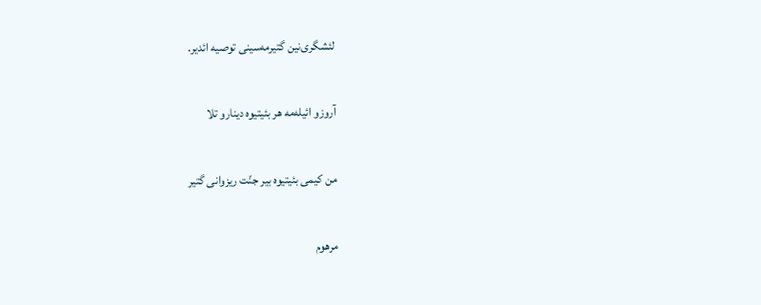لئشگری‌نین گتیرمه‌سینی توصیه‌‌ ائدیر.

آروزو ائیله‌مه هر بئیتیوه دینارو تلا

من کیمی بئیتیوه بیر جنّت ریزوانی گتیر

مرهوم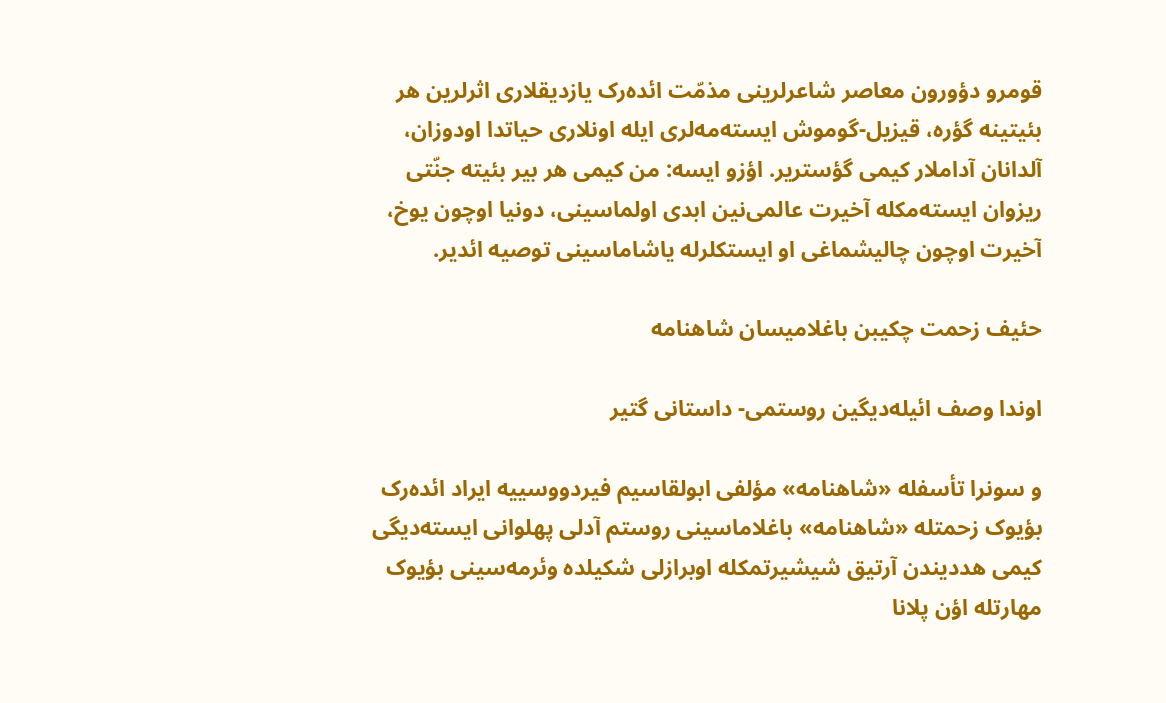قومرو دؤورون معاصر شاعرلرینی مذمّت ائده‌رک یازدیقلاری اثرلرین هر بئیتینه گؤره، قیزیل-گوموش ایسته‌مه‌لری ایله اونلاری حیاتدا اودوزان، آلدانان آداملار کیمی گؤستریر. اؤزو ایسه: من کیمی هر بیر بئیته جنّتی ریزوان ایسته‌مکله آخیرت عالمی‌نین ابدی اولماسینی، دونیا اوچون یوخ، آخیرت اوچون چالیشماغی او ایستکلرله یاشاماسینی توصیه‌‌ ائدیر.

حئیف زحمت چکیبن باغلامیسان شاهنامه

اوندا وصف ائیله‌دیگین روستمی- داستانی گتیر

و سونرا تأسفله «شاهنامه» مؤلفی ابولقاسیم فیردووسییه ایراد ائده‌رک بؤیوک زحمتله «شاهنامه» باغلاماسینی روستم آدلی پهلوانی ایسته‌دیگی کیمی هددیندن آرتیق شیشیرتمکله اوبرازلی شکیلده وئرمه‌سینی بؤیوک مهارتله اؤن پلانا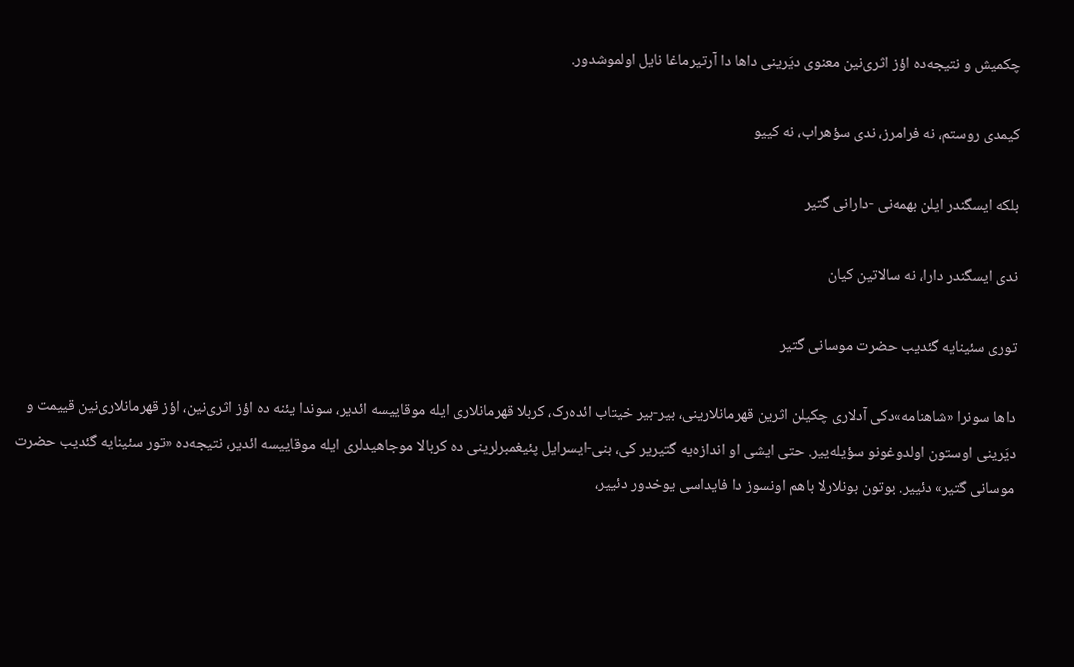چکمیش و نتیجه‌ده اؤز اثری‌نین معنوی دیَرینی داها دا آرتیرماغا نایل اولموشدور.

کیمدی روستم، نه فرامرز، ندی سؤهراب، نه کییو

بلکه ایسگندر ایلن بهمه‌نی -دارانی گتیر

ندی ایسگندر دارا، نه سالاتین کیان

توری سئینایه گئدیب حضرت موسانی گتیر

داها سونرا «شاهنامه»دکی آدلاری چکیلن اثرین قهرمانلارینی، بیر-بیر خیتاب ائده‌رک، کربلا قهرمانلاری ایله موقاییسه ائدیر، سوندا یئنه ده اؤز اثری‌نین، اؤز قهرمانلاری‌نین قییمت و دیَرینی اوستون اولدوغونو سؤیله‌ییر. حتی ایشی او اندازه‌یه گتیریر کی، بنی-ایسرایل پئیغمبرلرینی ده کربالا موجاهیدلری ایله موقاییسه ائدیر، نتیجه‌ده «تور سئینایه گئدیب حضرت موسانی گتیر» دئییر. بوتون بونلارلا باهم اونسوز دا فایداسی یوخدور دئییر،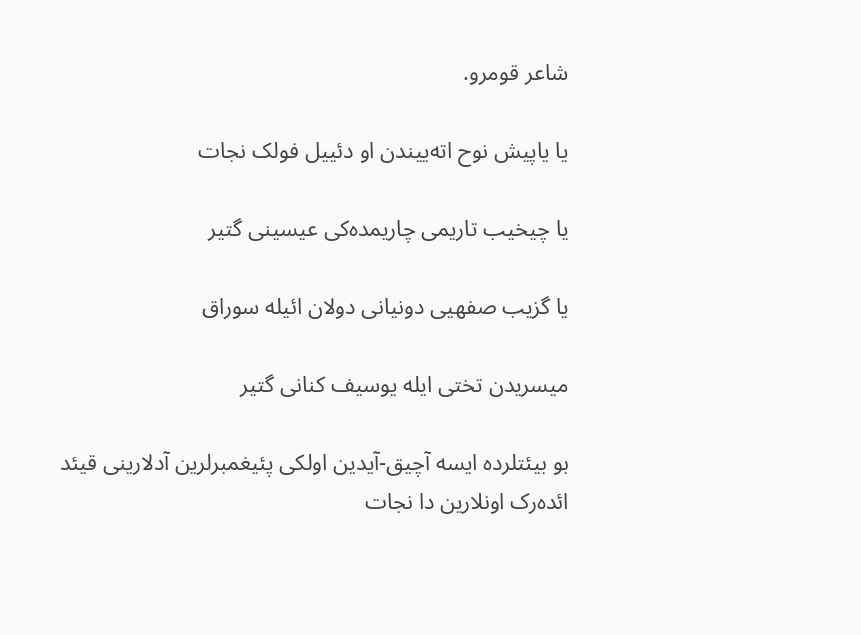شاعر قومرو.

یا یاپیش نوح اته‌ییندن او دئییل فولک نجات

یا چیخیب تاریمی چاریمده‌کی عیسینی گتیر

یا گزیب صفهیی دونیانی دولان ائیله سوراق

میسریدن تختی ایله یوسیف کنانی گتیر

بو بیئتلرده ایسه آچیق-آیدین اولکی پئیغمبرلرین آدلارینی قیئد ائده‌رک اونلارین دا نجات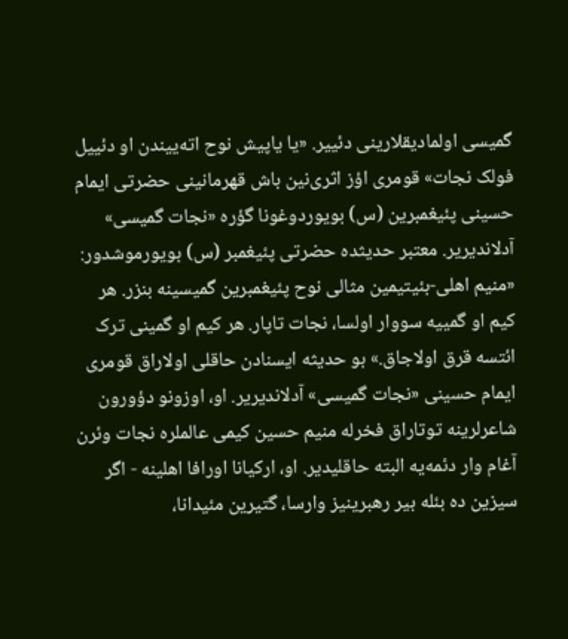گمیسی اولمادیقلارینی دئییر. «یا یاپیش نوح اته‌ییندن او دئییل فولک نجات» قومری اؤز اثری‌نین باش قهرمانینی حضرتی ایمام حسینی پئیغمبرین (س) بویوردوغونا گؤره «نجات گمیسی» آدلاندیریر. معتبر حدیثده حضرتی پئیغمبر (س) بویورموشدور: «منیم اهلی-بئیتیمین مثالی نوح پئیغمبرین گمیسینه بنزر. هر کیم او گمییه سووار اولسا، نجات تاپار. هر کیم او گمینی ترک ائتسه قرق اولاجاق.» بو حدیثه ایسنادن حاقلی اولاراق قومری ایمام حسینی «نجات گمیسی» آدلاندیریر. او، اوزونو دؤورون شاعرلرینه توتاراق فخرله منیم حسین کیمی عالملره نجات وئرن آغام وار دئمه‌یه البته‌‌ حاقلیدیر. او، ارکیانا اورافا اهلینه - اگر سیزین ده بئله بیر رهبرینیز وارسا، گتیرین مئیدانا،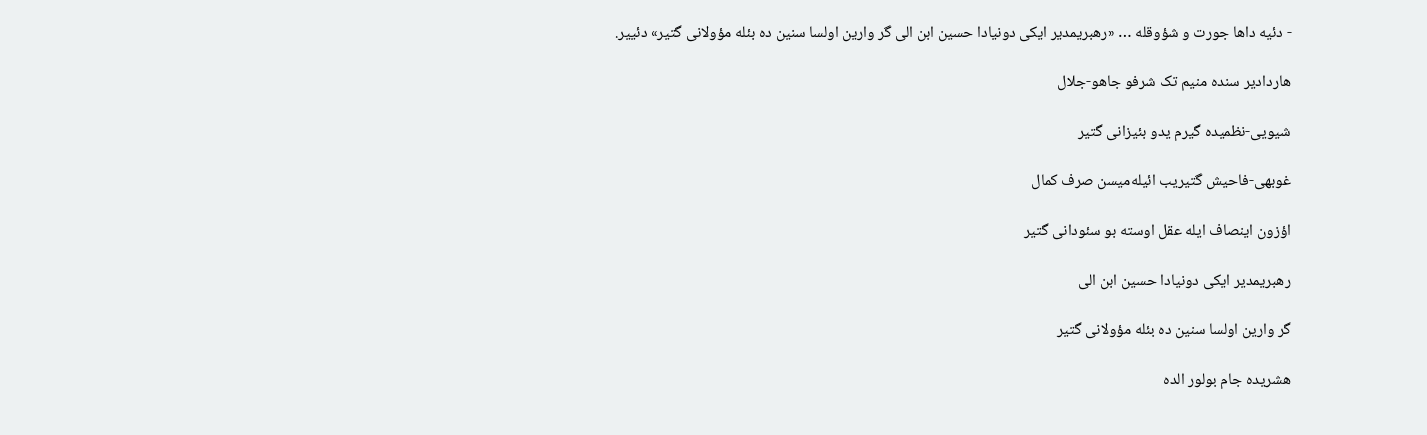- دئیه داها جورت و شؤوقله … «رهبریمدیر ایکی دونیادا حسین ابن الی گر وارین اولسا سنین ده بئله مؤولانی گتیر» دئییر.

هاردادیر سنده منیم تک شرفو جاهو-جلال

شیویی-نظمیده گیرم یدو بئیزانی گتیر

غوبهی-فاحیش گتیریب ائیله‌میسن صرف کمال

اؤزون اینصاف ایله عقل اوسته بو سئودانی گتیر

رهبریمدیر ایکی دونیادا حسین ابن الی

گر وارین اولسا سنین ده بئله مؤولانی گتیر

هشریده جام بولور الده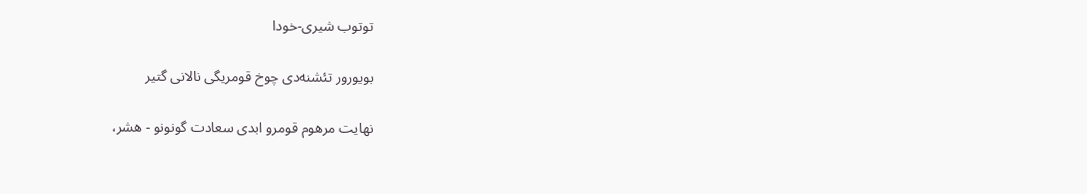توتوب شیری-خودا

بویورور تئشنه‌دی چوخ قومریگی نالانی گتیر

نهایت مرهوم قومرو ابدی سعادت گونونو - هشر،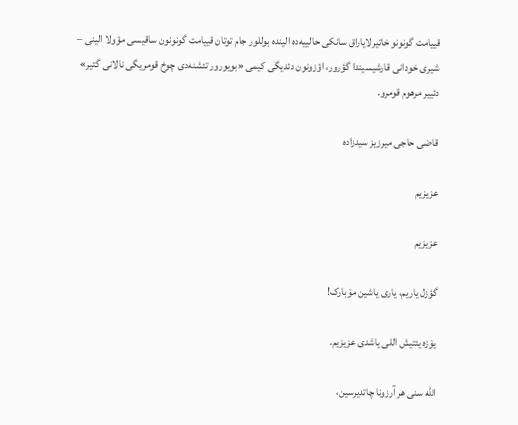قییامت گونونو خاتیرلایاراق سانکی حالییه‌ده الینده بوللور جام توتان قییامت گونونون ساقیسی مؤولا الینی – شیری خودانی قارشیسیندا گؤرور، اؤزونون دئدیگی کیمی «بویورور تئشنه‌دی چوخ قومریگی نالانی گتیر» دئییر مرهوم قومرو.

قاضی حاجی میرزیز سیدزاده

عزیزیم

عزیزیم

گؤزل یاریم، یاری یاشین مۆبارک!

یۆزه یئتیش اللی یاشدی عزیزیم.

الله سنی هر آرزونا چاتدیرسین،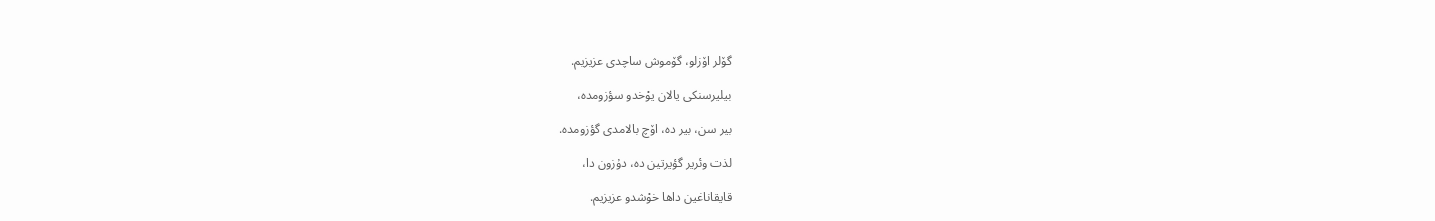گۆلر اۆزلو، گۆموش ساچدی عزیزیم.

بیلیرسنکی یالان یوْخدو سؤزومده،

بیر سن، بیر ده، اۆچ بالامدی گؤزومده.

لذت وئریر گؤیرتین ده، دۇزون دا،

قایقاناغین داها خوْشدو عزیزیم.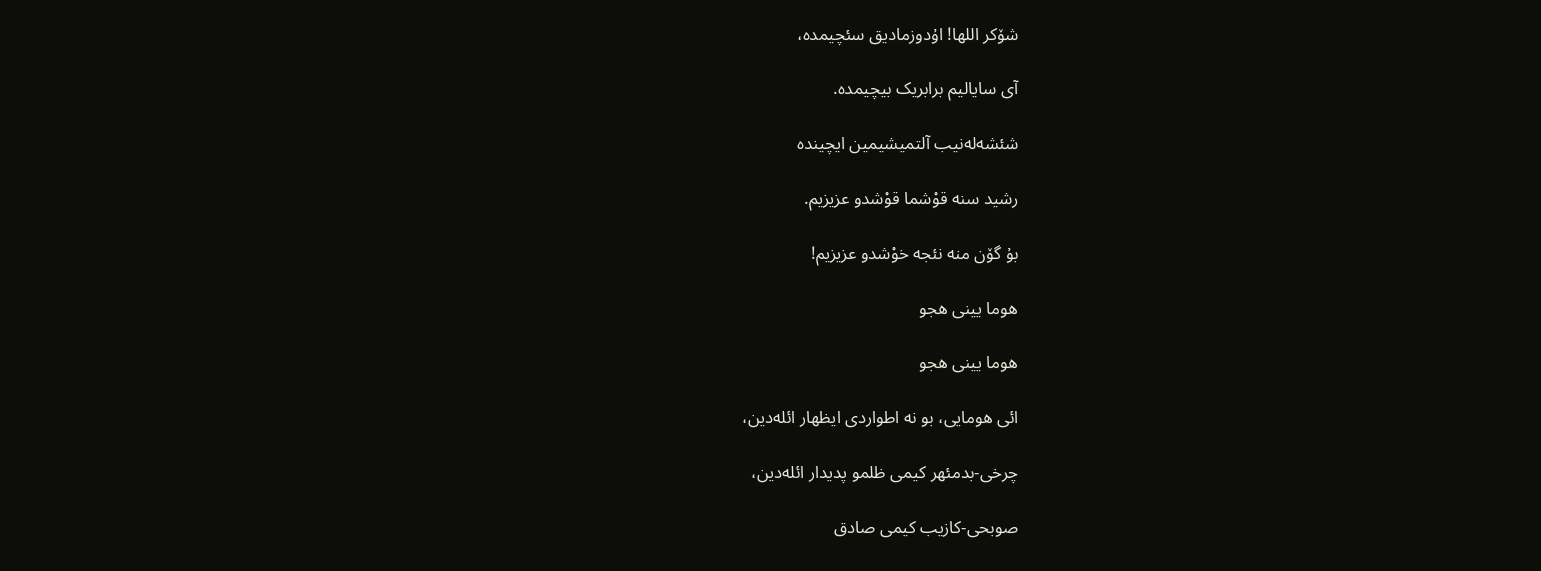شۆکر اللها! اۇدوزمادیق سئچیمده،

آی سایالیم برابریک بیچیمده.

شئشه‌له‌نیب آلتمیشیمین ایچینده

رشید سنه قوْشما قوْشدو عزیزیم.

بۇ گۆن منه نئجه خوْشدو عزیزیم!

هوما یینی هجو

هوما یینی هجو

ائی هومایی، بو نه اطواردی ایظهار ائله‌دین،

چرخی-بدمئهر کیمی ظلمو پدیدار ائله‌دین،

صوبحی-کازیب کیمی صادق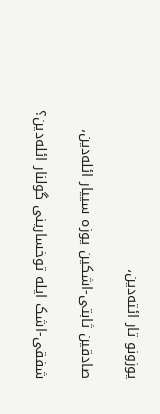یوزونو تار ائته‌دین،

صادقین ثابتی-اشکین یوزه سییار ائله‌دین،

شفقی-اشک ایله توخسارینی گولنار ائله‌دین؟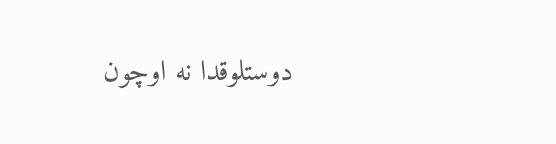دوستلوقدا نه اوچون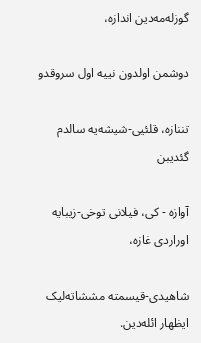گوزله‌مه‌دین اندازه،

دوشمن اولدون نییه اول سروقدو

تننازه، قلئیی-شیشه‌یه سالدم گئدیبن

آوازه - کی، فیلانی توخی-زیبایه اوراردی غازه،

شاهیدی-قیسمته مششاته‌لیک ایظهار ائله‌دین.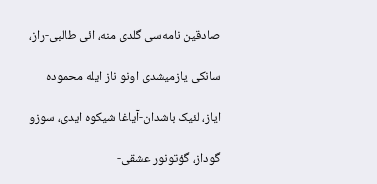صادقین نامه‌سی گلدی منه، ائی طالبی-راز،

سانکی یازمیشدی اونو ناز ایله محموده

ایاز، لئیک باشدان-آیاغا شیکوه ایدی، سوزو

گوداز، گؤتونور عشقی-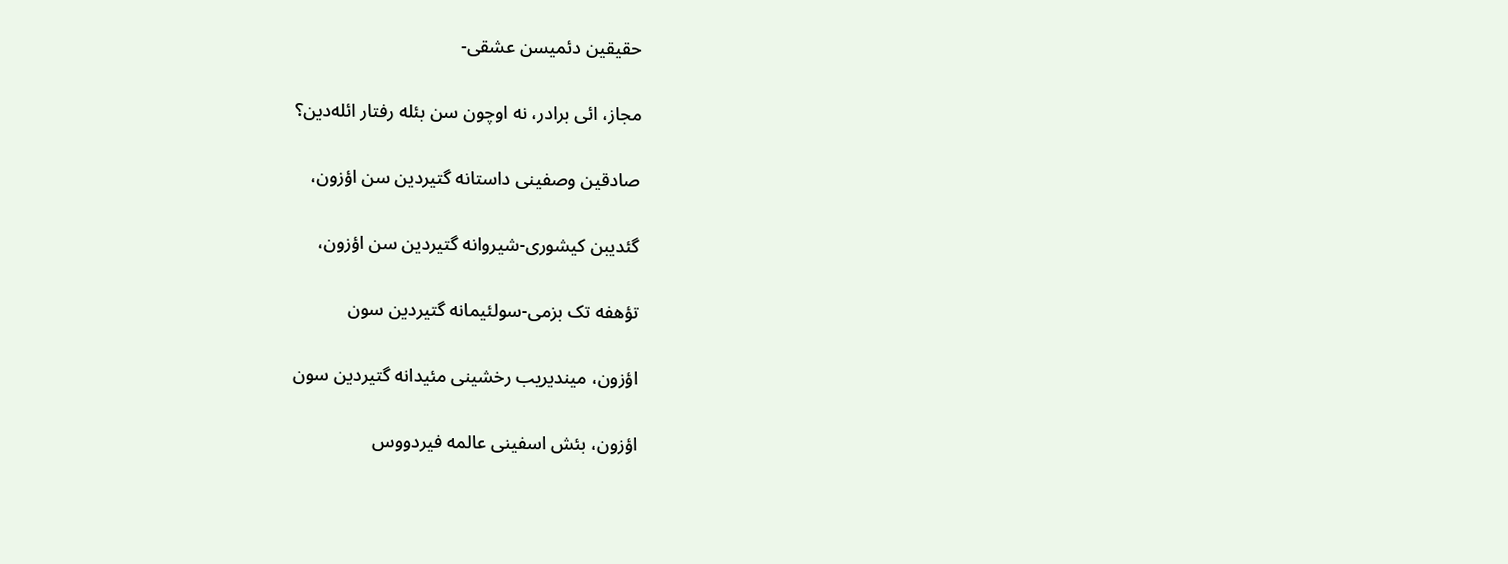حقیقین دئمیسن عشقی-

مجاز، ائی برادر، نه اوچون سن بئله رفتار ائله‌دین؟

صادقین وصفینی داستانه گتیردین سن اؤزون،

گئدیبن کیشوری-شیروانه گتیردین سن اؤزون،

تؤهفه تک بزمی-سولئیمانه گتیردین سون

اؤزون، میندیریب رخشینی مئیدانه گتیردین سون

اؤزون، بئش اسفینی عالمه فیردووس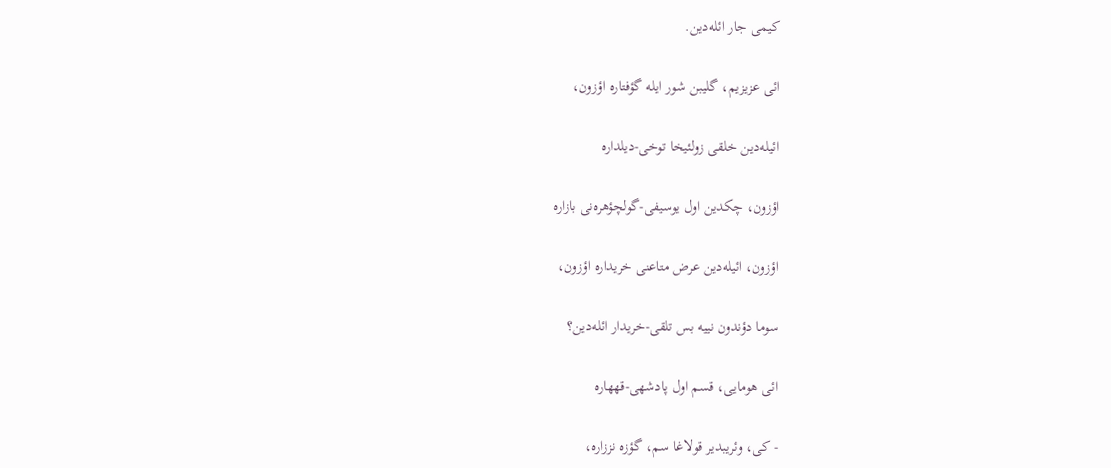کیمی جار ائله‌دین.

ائی عزیزیم، گلیبن شور ایله گؤفتاره اؤزون،

ائیله‌دین خلقی زولئیخا توخی-دیلداره

اؤزون، چکدین اول یوسیفی-گولچؤهره‌نی بازاره

اؤزون، ائیله‌دین عرض متاعنی خریداره اؤزون،

سوما دؤندون نییه بس تلقی-خریدار ائله‌دین؟

ائی هومایی، قسم اول پادشهی-قههاره

- کی، وئریبدیر قولاغا سم، گؤزه نززاره،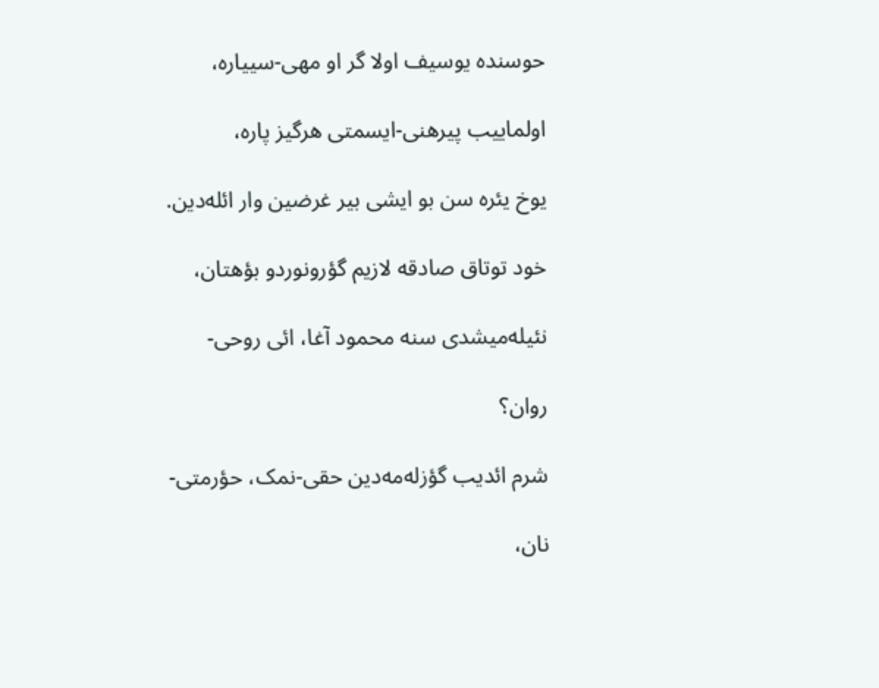حوسنده یوسیف اولا گر او مهی-سییاره،

اولماییب پیرهنی-ایسمتی هرگیز پاره،

یوخ یئره سن بو ایشی بیر غرضین وار ائله‌دین.

خود توتاق صادقه لازیم گؤرونوردو بؤهتان،

نئیله‌میشدی سنه محمود آغا، ائی روحی-

روان؟

شرم ائدیب گؤزله‌مه‌دین حقی-نمک، حؤرمتی-

نان،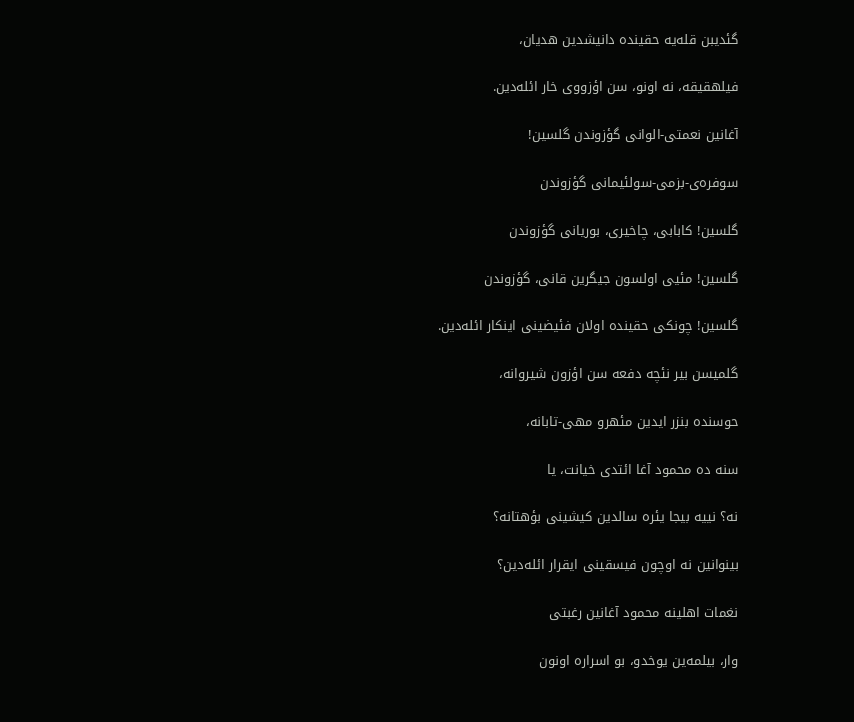گئدیبن قله‌یه حقینده دانیشدین هدیان،

فیلهقیقه، نه اونو، سن اؤزووی خار ائله‌دین.

آغانین نعمتی-الوانی گؤزوندن گلسین!

سوفره‌ی-بزمی-سولئیمانی گؤزوندن

گلسین! کابابی، چاخیری، بوریانی گؤزوندن

گلسین! مئیی اولسون جیگرین قانی، گؤزوندن

گلسین! چونکی حقینده اولان فئیضینی اینکار ائله‌دین.

گلمیسن بیر نئچه دفعه‌‌ سن اؤزون شیروانه،

حوسنده بنزر ایدین مئهرو مهی-تابانه،

سنه ده محمود آغا ائتدی خیانت، یا

نه؟ نییه بیجا یئره سالدین کیشینی بؤهتانه؟

بینوانین نه اوچون فیسقینی ایقرار ائله‌دین؟

نغمات اهلینه محمود آغانین رغبتی

وار، بیلمه‌ین یوخدو، بو اسراره اونون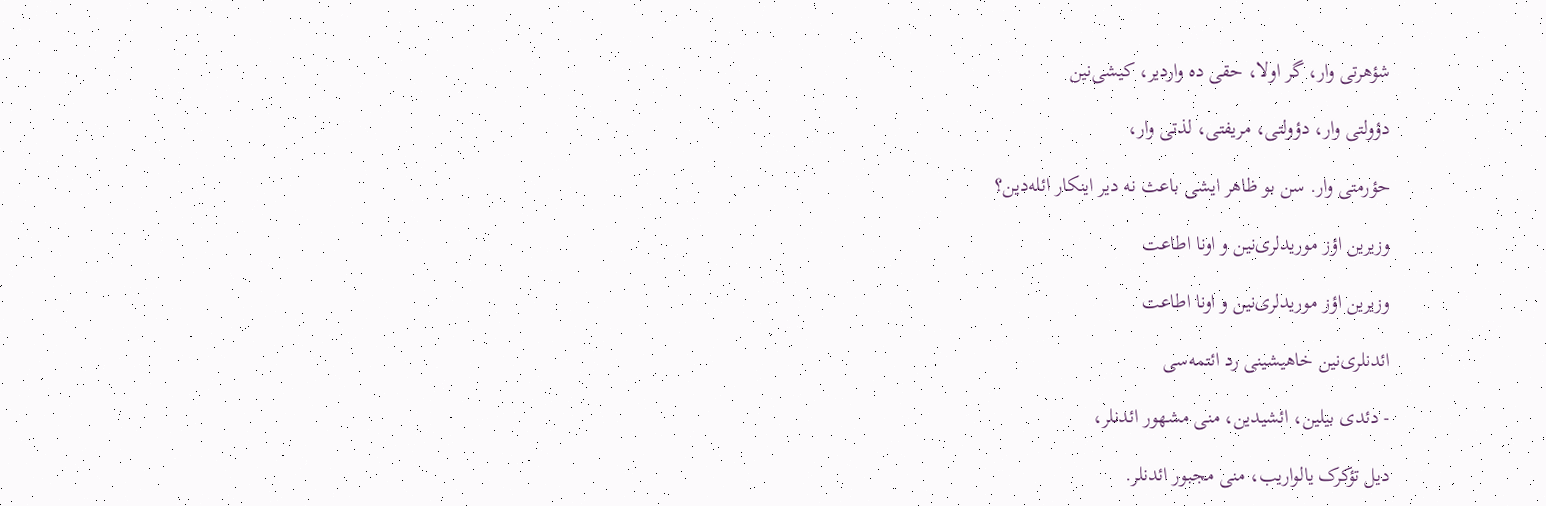شؤهرتی وار، گر اولا، حقی ده واردیر، کیشی‌نین

دؤولتی وار، دؤولتی، مریفتی، لذتی وار،

حؤرمتی وار. سن بو ظاهر ایشی باعث نه دیر اینکار ائله‌دین؟

وزیرین اؤز موریدلری‌نین و اونا اطاعت

وزیرین اؤز موریدلری‌نین و اونا اطاعت

ائدنلری‌نین خاهیشینی رد ائتمه‌سی

- دئدی بیلین، ائشیدین، منی مشهور ائدنلر،

دیل تؤکرک یالواریب، منی مجبور ائدنلر.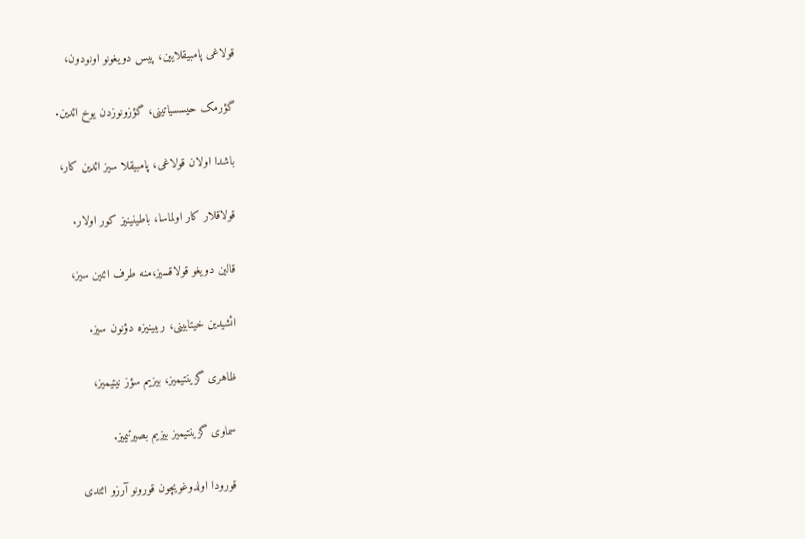قولاغی پامبیقلایین، پیس دویغونو اونودون،

گؤرمک حیسسیاتینی، گؤزونوزدن یوخ ائدین.

باشدا اولان قولاغی، پامبیقلا سیز ائدین کار،

قولاقلار کار اولماسا، باطینینیز کور اولار.

قالین دویغو قولاقسیز،منه طرف ائنین سیز،

ائشیدین خیتابینی، رببینیزه دؤنون سیز.

ظاهری گزینتیمیز، بیزیم سؤز نیتیمیز،

سماوی گزینتیمیز بیزیم بصیرتیمیز.

قورودا اولدوغویچون قورونو آرزو ائتدی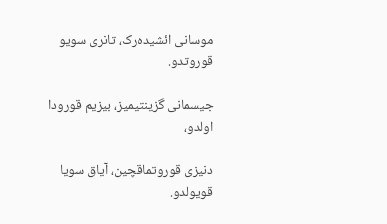موسانی ائشیده‌رک، تانری سویو قوروتدو.

جیسمانی گزینتیمیز، بیزیم قورودا اولدو،

دنیزی قوروتماقچین، آیاق سویا قویولدو.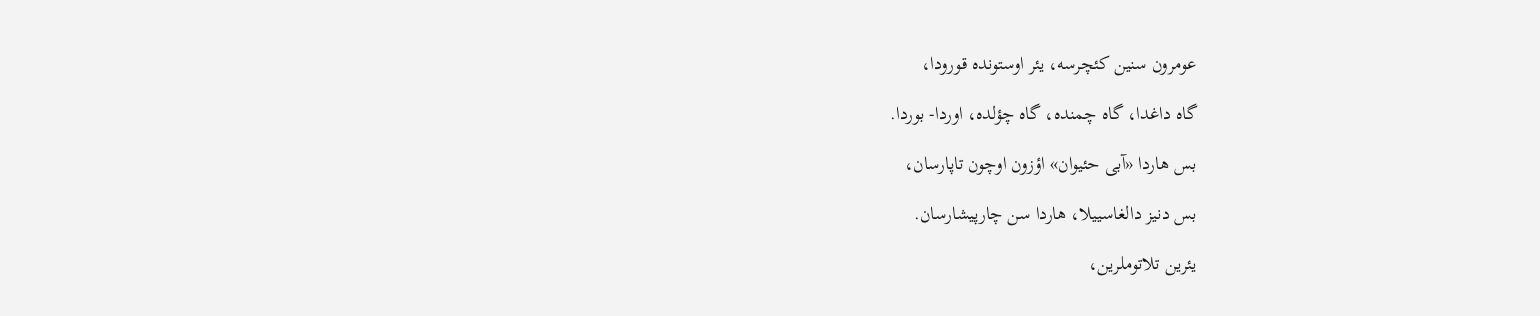عومرون سنین کئچرسه، یئر اوستونده قورودا،

گاه داغدا، گاه چمنده، گاه چؤلده، اوردا- بوردا.

بس هاردا «آبی حئیوان» اؤزون اوچون تاپارسان،

بس دنیز دالغاسییلا، هاردا سن چارپیشارسان.

یئرین تلاتوملرین،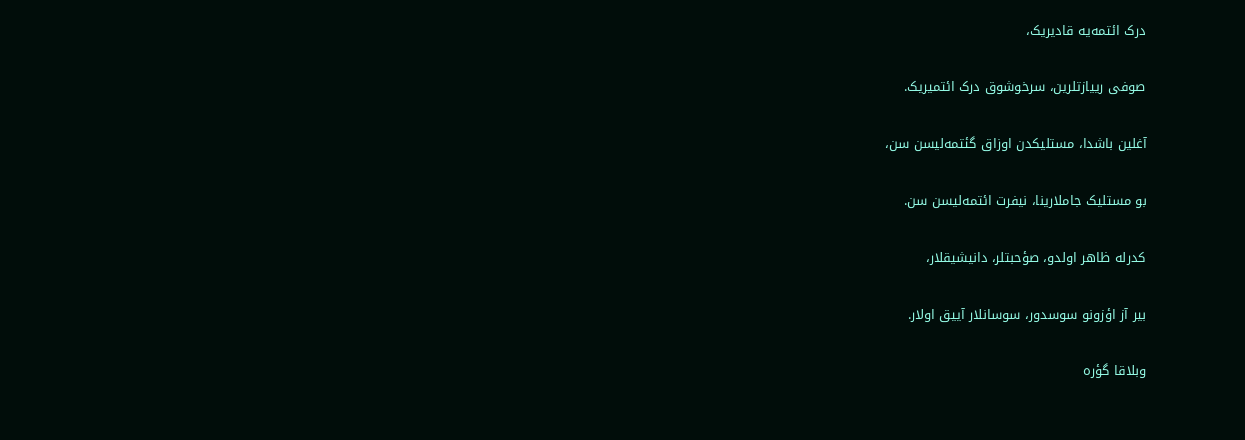درک ائتمه‌یه قادیریک،

صوفی رییازتلرین، سرخوشوق درک ائتمیریک.

آغلین باشدا، مستلیکدن اوزاق گئتمه‌لیسن سن،

بو مستلیک جاملارینا، نیفرت ائتمه‌لیسن سن.

کدرله ظاهر اولدو، صؤحبتلر، دانیشیقلار،

بیر آز اؤزونو سوسدور، سوسانلار آییق اولار.

وبلاقا گؤره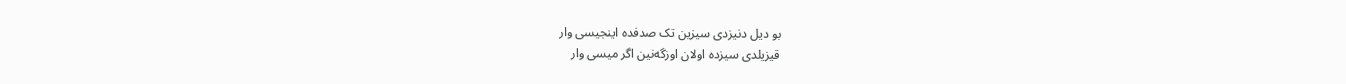بو دیل دنیزدی سیزین تک صدفده اینجیسی وار
قیزیلدی سیزده اولان اوزگه‌نین اگر میسی وار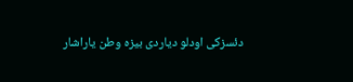دئسزکی اودلو دیاردی بیزه وطن یاراشار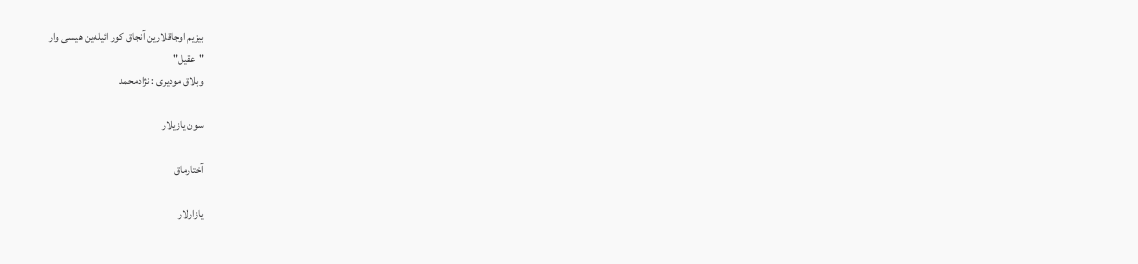بیزیم اوجاقلارین آنجاق کور ائیله‌ین هیسی وار
"عقیل"
وبلاق مودیری : نژادمحمد

سون یازیلار

آختارماق

یازارلار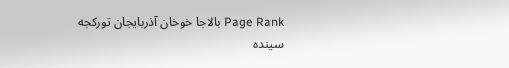Page Rank بالاجا خوخان آذربایجان تورکجه سینده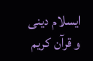ایسلام دینی و قرآن کریم